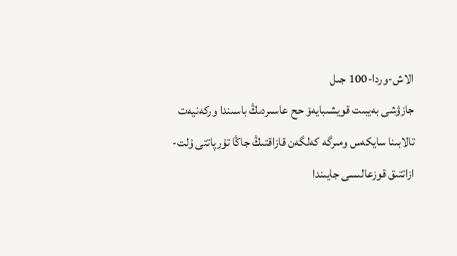الاش-وردا-100 جىل
جازۋشى بەيبىت قويشىبايەۆ حح عاسىردىڭ باسىندا وركەنيەت تالابىنا سايكەس ومىرگە كەلگەن قازاقتىڭ جاڭا تۇرپاتتى ۇلت-ازاتتىق قوزعالىسى جايىندا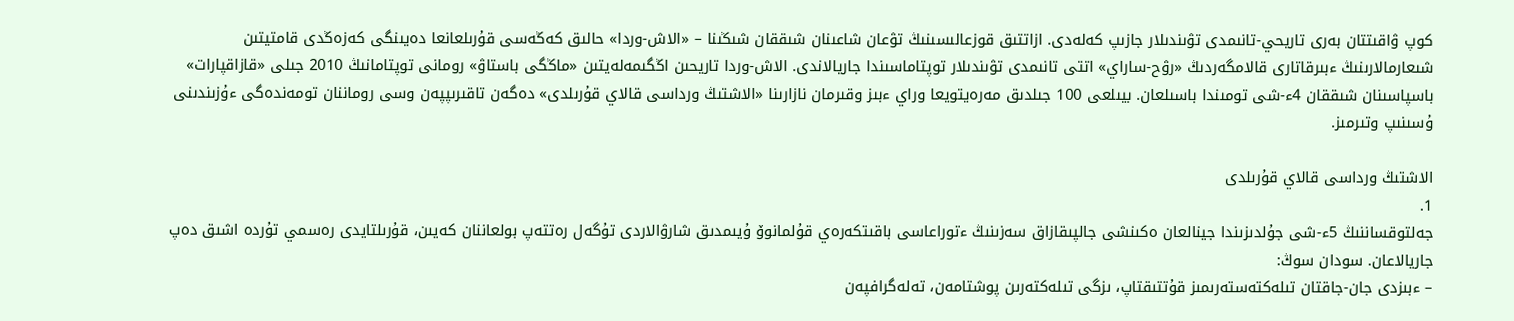كوپ ۋاقىتتان بەرى تاريحي-تانىمدى تۋىندىلار جازىپ كەلەدى. ازاتتىق قوزعالىسىنىڭ تۋعان شاعىنان شىققان شىڭىنا – «الاش-وردا» حالىق كەڭەسى قۇرىلعانعا دەيىنگى كەزەڭدى قامتيتىن شىعارمالارىنىڭ ءبىرقاتارى قالامگەردىڭ «رۋح-ساراي» اتتى تانىمدى تۋىندىلار توپتاماسىندا جاريالاندى. الاش-وردا تاريحىن اڭگىمەلەيتىن «ماڭگى باستاۋ» رومانى توپتامانىڭ 2010 جىلى «قازاقپارات» باسپاسىنان شىققان 4ء-شى تومىندا باسىلعان. بيىلعى 100 جىلدىق مەرەيتويعا وراي ءبىز وقىرمان نازارىنا «الاشتىڭ ورداسى قالاي قۇرىلدى» دەگەن تاقىرىپپەن وسى روماننان تومەندەگى ءۇزىندىنى ۇسىنىپ وتىرمىز.

الاشتىڭ ورداسى قالاي قۇرىلدى
1.
جەلتوقساننىڭ 5ء-شى جۇلدىزىندا جينالعان ەكىنشى جالپىقازاق سەزىنىڭ ءتوراعاسى باقىتكەرەي قۇلمانوۆ ۇيىمدىق شارۋالاردى تۇگەل رەتتەپ بولعاننان كەيىن، قۇرىلتايدى رەسمي تۇردە اشىق دەپ جاريالاعان. سودان سوڭ:
– ءبىزدى جان-جاقتان تىلەكتەستەرىمىز قۇتتىقتاپ، ىزگى تىلەكتەرىن پوشتامەن، تەلەگرافپەن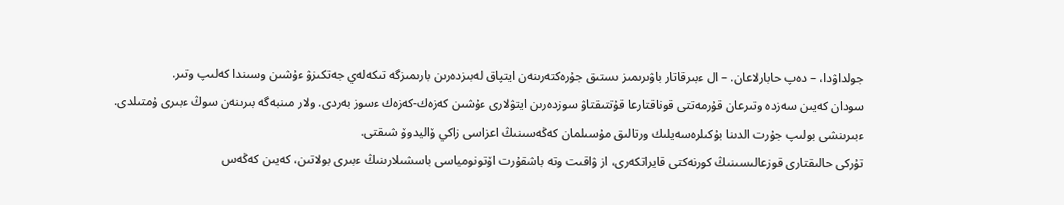جولداۋدا، – دەپ حابارلاعان. – ال ءبىرقاتار باۋىرىمىز ىستىق جۇرەكتەرىنەن ايتپاق لەبىزدەرىن بارىمىزگە تىكەلەي جەتكىزۋ ءۇشىن وسىندا كەلىپ وتىر.
سودان كەيىن سەزدە وتىرعان قۇرمەتتى قوناقتارعا قۇتتىقتاۋ سوزدەرىن ايتۋلارى ءۇشىن كەزەك-كەزەك ءسوز بەردى. ولار مىنبەگە بىرىنەن سوڭ ءبىرى ۇمتىلدى. ءبىرىنشى بولىپ جۇرت الدىنا بۇكىلرەسەيلىك ورتالىق مۇسىلمان كەڭەسىنىڭ اعزاسى زاكي ۆاليدوۆ شىقتى.
تۇركى حالىقتارى قوزعالىسىنىڭ كورنەكتى قايراتكەرى، از ۋاقىت وتە باشقۇرت اۆتونومياسى باسشىلارىنىڭ ءبىرى بولاتىن، كەيىن كەڭەس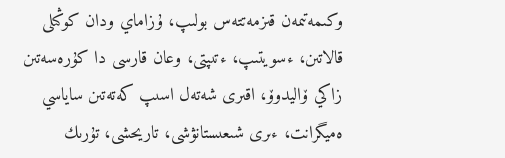وكىمەتىمەن قىزمەتتەس بولىپ، ۇزاماي ودان كوڭىلى قالاتىن، ءسويتىپ، ءتىپتى، وعان قارسى دا كۇرەسەتىن زاكي ۆاليدوۆ، اقىرى شەتەل اسىپ كەتەتىن ساياسي ەميگرانت، ءىرى شىعىستانۋشى، تاريحشى، تۇرىك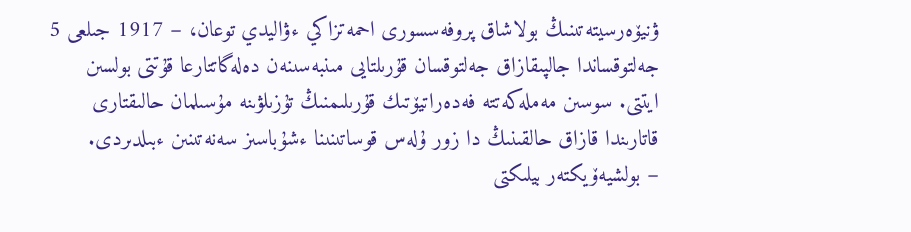ۋنيۆەرسيتەتىنىڭ بولاشاق پروفەسسورى احمەتزاكي ءۋاليدي توعان، – 1917 جىلعى 5 جەلتوقساندا جالپىقازاق جەلتوقسان قۇرىلتايى مىنبەسىنەن دەلەگاتتارعا قۇتتى بولسىن ايتتى. سوسىن مەملەكەتتە فەدەراتيۆتىك قۇرىلىمنىڭ تۇزىلۋىنە مۇسىلمان حالىقتارى قاتارىندا قازاق حالقىنىڭ دا زور ۇلەس قوساتىنىنا ءشۇباسىز سەنەتىنىن ءبىلدىردى.
– بولشيەۆيكتەر بيلىكتى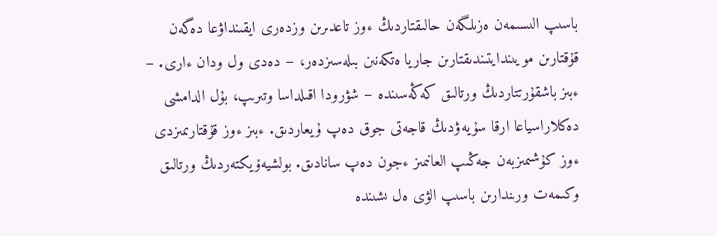باسىپ الىسىمەن ەزىلگەن حالىقتاردىڭ ءوز تاعدىرىن وزدەرى ايقىنداۋعا دەگەن قۇقتارىن مويىندايتىندىقتارىن جاريا ەتكەنىن بىلەسىزدەر، – دەدى ول ودان ءارى. – ءبىز باشقۇرتتاردىڭ ورتالىق كەڭەسىندە – شۋرودا اقىلداسا وتىرىپ، بۇل الدامشى دەكلاراسياعا ارقا سۇيەۋدىڭ قاجەتى جوق دەپ ۇيعاردىق. ءبىز ءوز قۇقتارىمىزدى ءوز كۇشىمىزبەن جەڭىپ العانىمىز ءجون دەپ سانادىق. بولشيەۆيكتەردىڭ ورتالىق وكىمەت ورىندارىن باسىپ الۋى ەل ىشىندە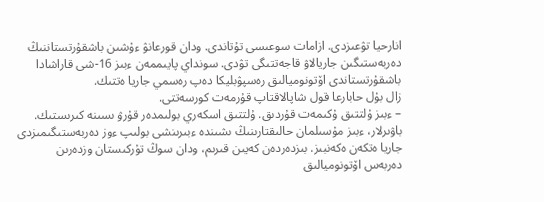انارحيا تۋعىزدى. ازامات سوعىسى تۇتاندى. ودان قورعانۋ ءۇشىن باشقۇرتستاننىڭ دەربەستىگىن جاريالاۋ قاجەتتىگى تۋدى. سونداي پايىممەن ءبىز 16-شى قاراشادا باشقۇرتستاندى اۆتونوميالىق رەسپۋبليكا دەپ رەسمي جاريا ەتتىك.
زال بۇل حابارعا قول شاپالاقتاپ قۇرمەت كورسەتتى.
– ءبىز ۇلتتىق ۇكىمەت قۇردىق. ۇلتتىق اسكەري بولىمدەر قۇرۋ ىسىنە كىرىستىك. باۋىرلار، ءبىز مۇسىلمان حالىقتارىنىڭ ىشىندە ءبىرىنشى بولىپ ءوز دەربەستىگىمىزدى جاريا ەتكەن ەكەنبىز. بىزدەردەن كەيىن قىرىم، ودان سوڭ تۇركىستان وزدەرىن دەربەس اۆتونوميالىق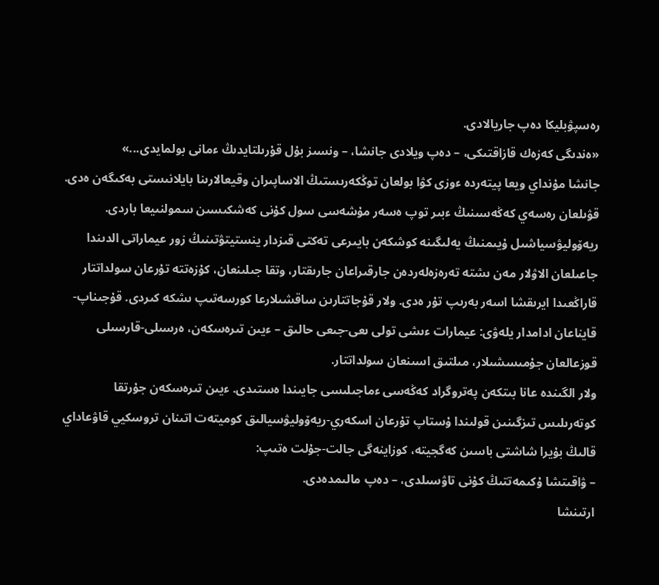رەسپۋبليكا دەپ جاريالادى.
«ەندىگى كەزەك قازاقتىكى، – دەپ ويلادى جانشا، – ونسىز بۇل قۇرىلتايدىڭ ءمانى بولمايدى...»
جانشا مۇنداي ويعا پيتەردە ءوزى كۋا بولعان توڭكەرىستىڭ الاساپىران وقيعالارىنا بايلانىستى بەكىگەن ەدى. قۋىلعان رەسەي كەڭەسىنىڭ ءبىر توپ ەسەر مۇشەسى سول كۇنى كەشكىسىن سمولنىيعا باردى. ريەۆوليۋسياشىل ۇيىمنىڭ يەلىگىنە كوشكەن بايىرعى تەكتى قىزدار ينستيتۋتىنىڭ زور عيماراتى الدىندا جاعىلعان الاۋلار مەن ىشتە تەرەزەلەردەن جارقىراعان جارىقتار، وتقا جىلىنعان، كۇزەتتە تۇرعان سولداتتار قاراڭعىدا ايرىقشا اسەر بەرىپ تۇر ەدى. ولار قۇجاتتارىن ساقشىلارعا كورسەتىپ ىشكە كىردى. قۇجىناپ-قايناعان ادامدار يلەۋى: عيمارات ءىشى تولى ىعى-جىعى حالىق – ءيىن تىرەسكەن، ەرسىلى-قارسىلى قوزعالعان جۇمىسشىلار، مىلتىق اسىنعان سولداتتار.
ولار الگىندە عانا بىتكەن پەتروگراد كەڭەسى ءماجىلىسى جايىندا ەستىدى. ءيىن تىرەسكەن جۇرتقا كوتەرىلىس تىزگىنىن قولىندا ۇستاپ تۇرعان اسكەري-ريەۆوليۋسيالىق كوميتەت اتىنان تروسكيي قاۋعاداي قالىڭ بۇيرا شاشتى باسىن كەگجيتە، كوزاينەگى جالت-جۇلت ەتىپ:
– ۋاقىتشا ۇكىمەتتىڭ كۇنى تاۋسىلدى، – دەپ مالىمدەدى.
ارتىنشا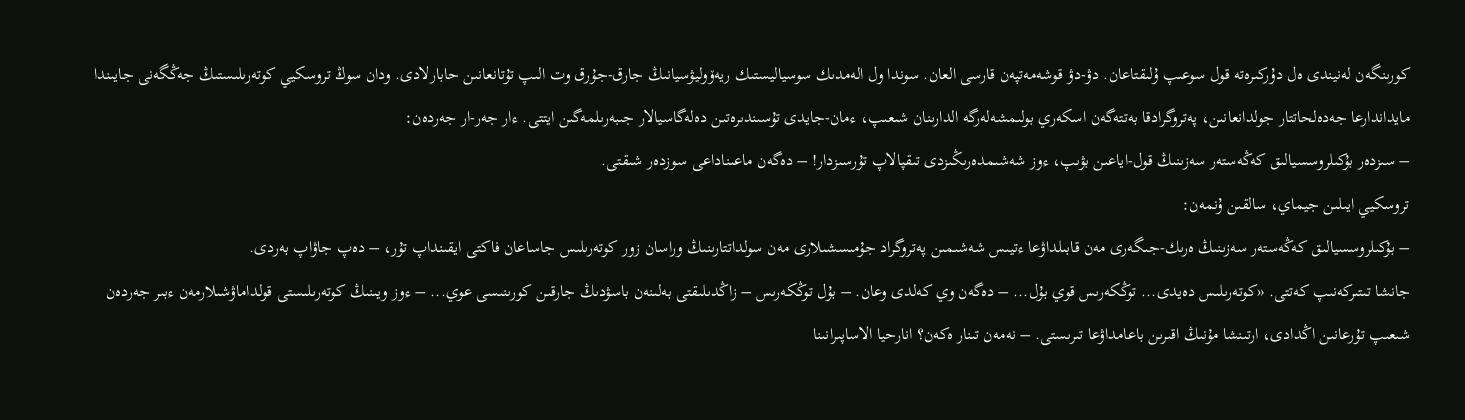كورىنگەن لەنيندى ەل دۇركىرەتە قول سوعىپ ۇلىقتاعان. دۋ-دۋ قوشەمەتپەن قارسى العان. سوندا ول الەمدىك سوسياليستىك ريەۆوليۋسيانىڭ جارق-جۇرق وت الىپ تۇتانعانىن حابارلادى. ودان سوڭ تروسكيي كوتەرىلىستىڭ جەڭگەنى جايىندا مايداندارعا جەدەلحاتتار جولدانعانىن، پەتروگرادقا بەتتەگەن اسكەري بولىمشەلەرگە الدارىنان شىعىپ، ءمان-جايدى تۇسىندىرەتىن دەلەگاسيالار جىبەرىلمەگىن ايتتى. ءار جەر-ار جەردەن:
– سىزدەر بۇكىلروسسيالىق كەڭەستەر سەزىنىڭ قول-اياعىن بۋىپ، ءوز شەشىمدەرىڭىزدى تىقپالاپ تۇرسىزدار! – دەگەن ماعىناداعى سوزدەر شىقتى.
تروسكيي ايىلىن جيماي، سالقىن ۇنمەن:
– بۇكىلروسسيالىق كەڭەستەر سەزىنىڭ ەرىك-جىگەرى مەن قابىلداۋعا ءتيىس شەشىمىن پەتروگراد جۇمىسشىلارى مەن سولداتتارىنىڭ وراسان زور كوتەرىلىس جاساعان فاكتى ايقىنداپ تۇر، – دەپ جاۋاپ بەردى.
جانشا تىتىركەنىپ كەتتى. «كوتەرىلىس دەيدى... توڭكەرىس قوي بۇل... – دەگەن وي كەلدى وعان. – بۇل توڭكەرىس – زاڭدىلىقتى بەلىنەن باسۋدىڭ جارقىن كورىنىسى عوي... – ءوز ويىنىڭ كوتەرىلىستى قولداماۋشىلارمەن ءبىر جەردەن شىعىپ تۇرعانىن اڭدادى، ارتىنشا مۇنىڭ اقىرىن باعامداۋعا تىرىستى. – نەمەن تىنار ەكەن؟ انارحيا الاساپىرانىنا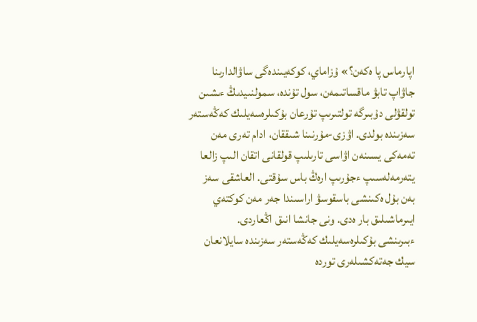اپارماس پا ەكەن؟» ۇزاماي، كوكەيىندەگى ساۋالدارىنا جاۋاپ تابۋ ماقساتىمەن، سول تۇندە، سمولنىيدىڭ ءىشىن تولقۋلى دۇبىرگە تولتىرىپ تۇرعان بۇكىلرەسەيلىك كەڭەستەر سەزىندە بولدى. اۋزى-مۇرنىنا شىققان، ادام تەرى مەن تەمەكى يسىنەن اۋاسى تارىلىپ قولقانى اتقان الىپ زالعا يتەرمەلەسىپ ءجۇرىپ ارەڭ باس سۇقتى. العاشقى سەز بەن بۇل ەكىنشى باسقوسۋ اراسىندا جەر مەن كوكتەي ايىرماشىلىق بار ەدى. ونى جانشا انىق اڭعاردى.
ءبىرىنشى بۇكىلرەسەيلىك كەڭەستەر سەزىندە سايلانعان سيك جەتەكشىلەرى توردە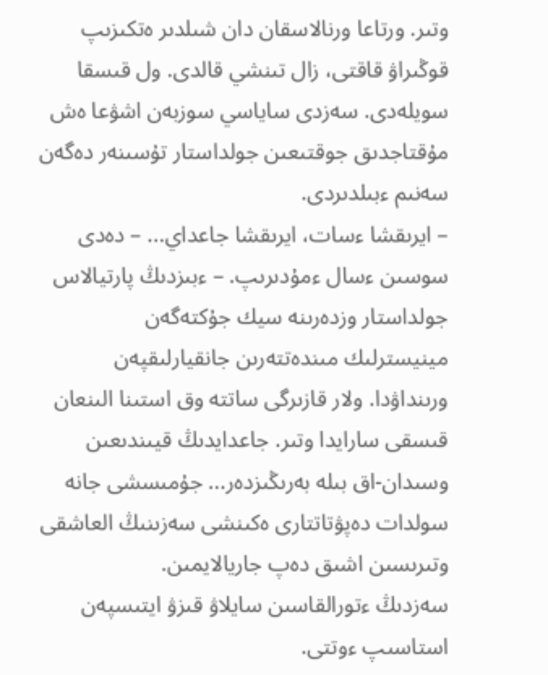وتىر. ورتاعا ورنالاسقان دان شىلدىر ەتكىزىپ قوڭىراۋ قاقتى، زال تىنشي قالدى. ول قىسقا سويلەدى. سەزدى ساياسي سوزبەن اشۋعا ەش مۇقتاجدىق جوقتىعىن جولداستار تۇسىنەر دەگەن سەنىم ءبىلدىردى.
– ايرىقشا ءسات، ايرىقشا جاعداي... – دەدى سوسىن ءسال ءمۇدىرىپ. – ءبىزدىڭ پارتيالاس جولداستار وزدەرىنە سيك جۇكتەگەن مينيسترلىك مىندەتتەرىن جانقيارلىقپەن ورىنداۋدا. ولار قازىرگى ساتتە وق استىنا الىنعان قىسقى سارايدا وتىر. جاعدايدىڭ قيىندىعىن وسىدان-اق بىلە بەرىڭىزدەر... جۇمىسشى جانە سولدات دەپۋتاتتارى ەكىنشى سەزىنىڭ العاشقى وتىرىسىن اشىق دەپ جاريالايمىن.
سەزدىڭ ءتورالقاسىن سايلاۋ قىزۋ ايتىسپەن استاسىپ ءوتتى.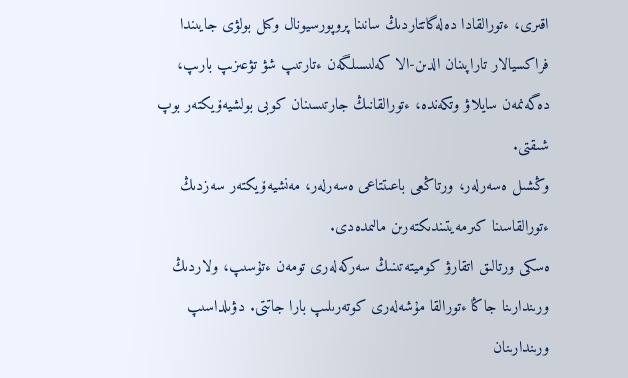اقىرى، ءتورالقادا دەلەگاتتاردىڭ سانىنا پروپورسيونال وكىل بولۋى جايىندا فراكسيالار تاراپىنان الدىن-الا كەلىسىلگەن ءتارتىپ شۋ تۋعىزىپ بارىپ، دەگەنمەن سايلاۋ وتكەندە، ءتورالقانىڭ جارتىسىنان كوبى بولشيەۆيكتەر بوپ شىقتى.
وڭشىل ەسەرلەر، ورتاڭعى باعىتتاعى ەسەرلەر، مەنشيەۆيكتەر سەزدىڭ ءتورالقاسىنا كىرمەيتىندىكتەرىن مالىمدەدى.
ەسكى ورتالىق اتقارۋ كوميتەتىنىڭ سەركەلەرى تومەن ءتۇسىپ، ولاردىڭ ورىندارىنا جاڭا ءتورالقا مۇشەلەرى كوتەرىلىپ بارا جاتتى. دۋىلداسىپ ورىندارىنان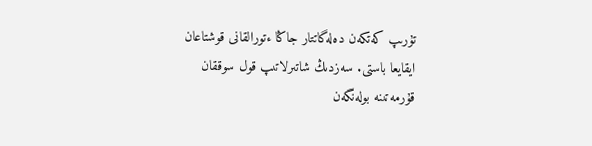تۇرىپ كەتكەن دەلەگاتتار جاڭا ءتورالقانى قوشتاعان ايقايعا باستى. سەزدىڭ شاتىرلاتىپ قول سوققان قۇرمەتىنە بولەنگەن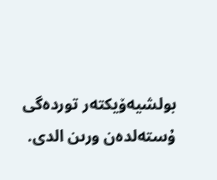بولشيەۆيكتەر توردەگى ۇستەلدەن ورىن الدى.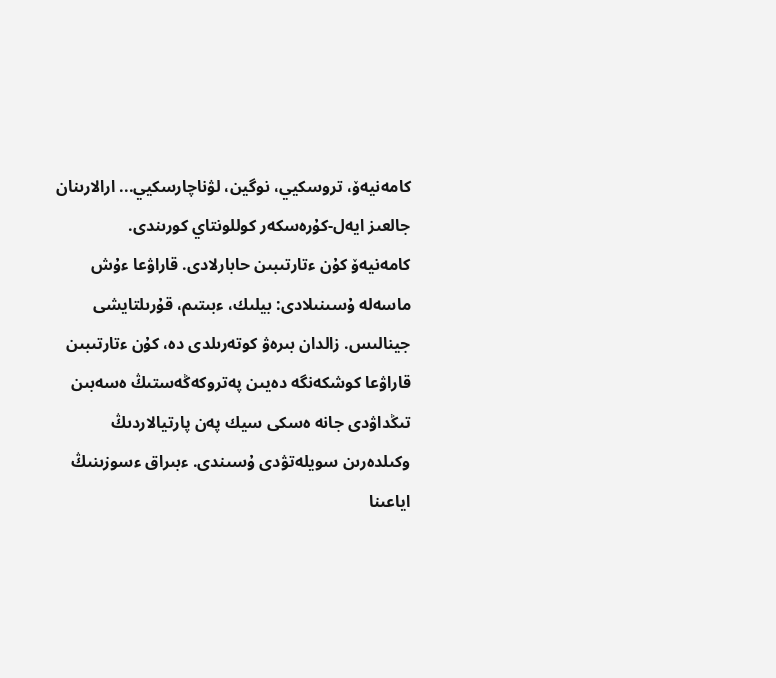كامەنيەۆ، تروسكيي، نوگين، لۋناچارسكيي... ارالارىنان جالعىز ايەل-كۇرەسكەر كوللونتاي كورىندى.
كامەنيەۆ كۇن ءتارتىبىن حابارلادى. قاراۋعا ءۇش ماسەلە ۇسىنىلادى: بيلىك، ءبىتىم، قۇرىلتايشى جينالىس. زالدان بىرەۋ كوتەرىلدى دە، كۇن ءتارتىبىن قاراۋعا كوشكەنگە دەيىن پەتروكەڭەستىڭ ەسەبىن تىڭداۋدى جانە ەسكى سيك پەن پارتيالاردىڭ وكىلدەرىن سويلەتۋدى ۇسىندى. ءبىراق ءسوزىنىڭ اياعىنا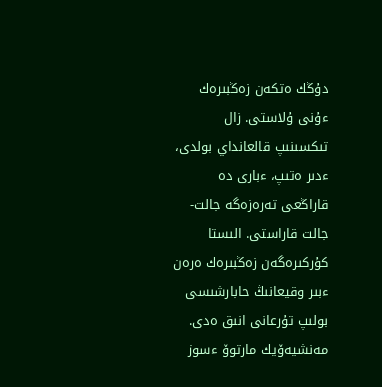دۇڭك ەتكەن زەڭبىرەك ءۇنى ۇلاستى. زال تىكسىنىپ قالعانداي بولدى، ءدىر ەتىپ، ءبارى دە قاراڭعى تەرەزەگە جالت-جالت قاراستى. الىستا كۇركىرەگەن زەڭبىرەك ەرەن ءبىر وقيعانىڭ حابارشىسى بولىپ تۇرعانى انىق ەدى.
مەنشيەۆيك مارتوۆ ءسوز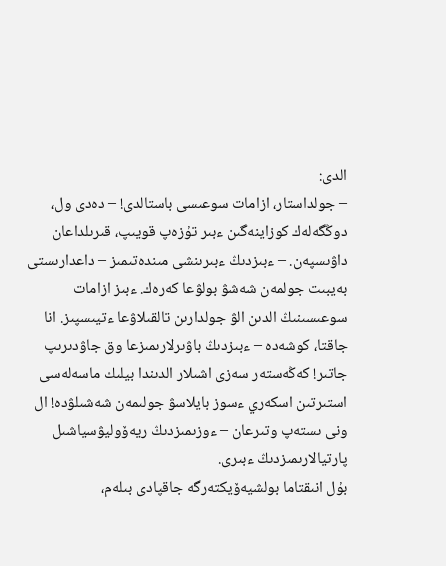الدى:
– جولداستار، ازامات سوعىسى باستالدى! – دەدى ول، دوڭگەلەك كوزاينەگىن ءبىر تۇزەپ قويىپ، قىرىلداعان داۋىسپەن. – ءبىزدىڭ ءبىرىنشى مىندەتىمىز – داعدارىستى بەيبىت جولمەن شەشۋ بولۋعا كەرەك. ءبىز ازامات سوعىسىنىڭ الدىن الۋ جولدارىن تالقىلاۋعا ءتيىسپىز. انا جاقتا، كوشەدە – ءبىزدىڭ باۋىرلارىمىزعا وق جاۋدىرىپ جاتىر! كەڭەستەر سەزى اشىلار الدىندا بيلىك ماسەلەسى استىرتىن اسكەري ءسوز بايلاسۋ جولىمەن شەشىلۋدە! ال ونى ىستەپ وتىرعان – ءوزىمىزدىڭ ريەۆوليۋسياشىل پارتيالارىمىزدىڭ ءبىرى.
بۇل انىقتاما بولشيەۆيكتەرگە جاقپادى بىلەم،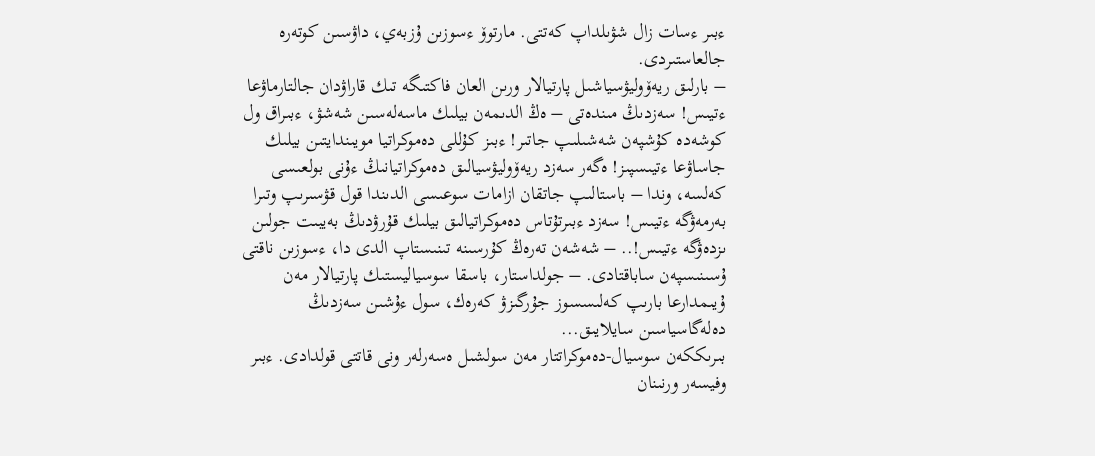ءبىر ءسات زال شۋىلداپ كەتتى. مارتوۆ ءسوزىن ۇزبەي، داۋسىن كوتەرە جالعاستىردى.
– بارلىق ريەۆوليۋسياشىل پارتيالار ورىن العان فاكتىگە تىك قاراۋدان جالتارماۋعا ءتيىس! سەزدىڭ مىندەتى – ەڭ الدىمەن بيلىك ماسەلەسىن شەشۋ، ءبىراق ول كوشەدە كۇشپەن شەشىلىپ جاتىر! ءبىز كۇللى دەموكراتيا مويىندايتىن بيلىك جاساۋعا ءتيىسپىز! ەگەر سەزد ريەۆوليۋسيالىق دەموكراتيانىڭ ءۇنى بولعىسى كەلسە، وندا – باستالىپ جاتقان ازامات سوعىسى الدىندا قول قۋسىرىپ وتىرا بەرمەۋگە ءتيىس! سەزد ءبىرتۇتاس دەموكراتيالىق بيلىك قۇرۋدىڭ بەيبىت جولىن ىزدەۋگە ءتيىس!.. – شەشەن تەرەڭ كۇرسىنە تىنىستاپ الدى دا، ءسوزىن ناقتى ۇسىنىسپەن ساباقتادى. – جولداستار، باسقا سوسياليستىك پارتيالار مەن ۇيىمدارعا بارىپ كەلىسسوز جۇرگىزۋ كەرەك، سول ءۇشىن سەزدىڭ دەلەگاسياسىن سايلايىق...
بىرىككەن سوسيال-دەموكراتتار مەن سولشىل ەسەرلەر ونى قاتتى قولدادى. ءبىر وفيسەر ورنىنان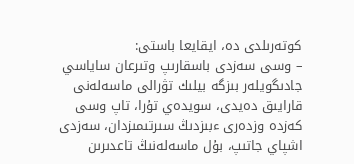كوتەرىلدى دە، ايقايعا باستى:
– وسى سەزدى باسقارىپ وتىرعان ساياسي جادىگويلەر بىزگە بيلىك تۋرالى ماسەلەنى قارايىق دەيدى، سويدەي تۇرا، تاپ وسى كەزدە وزدەرى ءبىزدىڭ سىرتىمىزدان، سەزدى اشپاي جاتىپ، بۇل ماسەلەنىڭ تاعدىرىن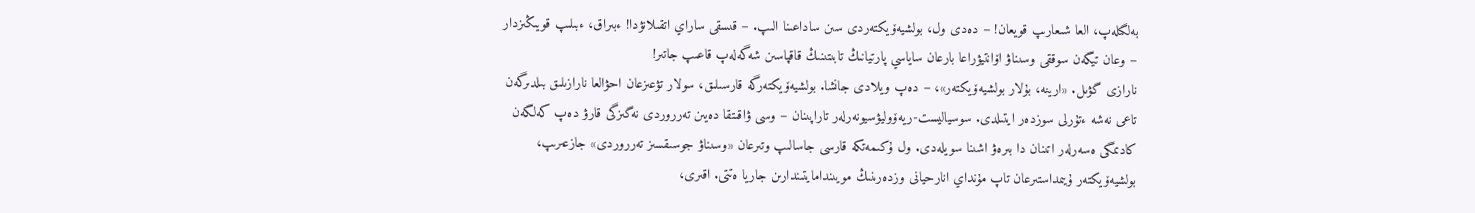بەلگىلەپ، العا شىعارىپ قويعان! – دەدى ول، بولشيەۆيكتەردى سىن ساداعىنا الىپ. – قىسقى ساراي اتقىلانۋدا! ءبىراق، ءبىلىپ قويىڭىزدار – وعان تيگەن سوققى وسىناۋ اۆانتيۋراعا بارعان ساياسي پارتيانىڭ تابىتىنىڭ قاقپاسىن شەگەلەپ قاعىپ جاتىر!
نارازى گۋىل. «ارينە، بۇلار بولشيەۆيكتەر»، – دەپ ويلادى جانشا. بولشيەۆيكتەرگە قارسىلىق، سولار تۋعىزعان احۋالعا نارازىلىق بىلدىرگەن تاعى نەشە ءتۇرلى سوزدەر ايتىلدى. سوسياليست-ريەۆوليۋسيونەرلەر تاراپىنان – وسى ۋاقىتقا دەيىن تەرروردى نەگىزگى قارۋ دەپ كەلگەن كادىمگى ەسەرلەر اتىنان دا بىرەۋ اشىنا سويلەدى. ول ۇكىمەتكە قارسى جاسالىپ وتىرعان «وسىناۋ جوسىقسىز تەرروردى» جازعىرىپ، بولشيەۆيكتەر ۇيىمداستىرعان تاپ مۇنداي انارحيانى وزدەرىنىڭ مويىندامايتىندارىن جاريا ەتتى. اقىرى،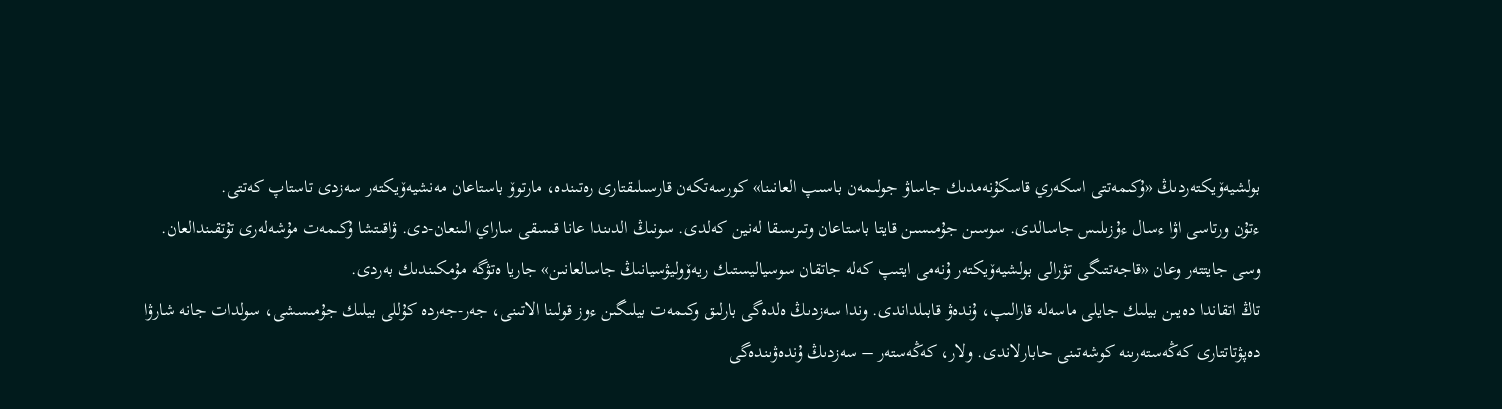بولشيەۆيكتەردىڭ «ۇكىمەتتى اسكەري قاسكۇنەمدىك جاساۋ جولىمەن باسىپ العانىنا» كورسەتكەن قارسىلىقتارى رەتىندە، مارتوۆ باستاعان مەنشيەۆيكتەر سەزدى تاستاپ كەتتى.
ءتۇن ورتاسى اۋا ءسال ءۇزىلىس جاسالدى. سوسىن جۇمىسىن قايتا باستاعان وتىرىسقا لەنين كەلدى. سونىڭ الدىندا عانا قىسقى ساراي الىنعان-دى. ۋاقىتشا ۇكىمەت مۇشەلەرى تۇتقىندالعان. وسى جايتتەر وعان «قاجەتتىگى تۋرالى بولشيەۆيكتەر ۇنەمى ايتىپ كەلە جاتقان سوسياليستىك ريەۆوليۋسيانىڭ جاسالعانىن» جاريا ەتۋگە مۇمكىندىك بەردى.
تاڭ اتقاندا دەيىن بيلىك جايلى ماسەلە قارالىپ، ۇندەۋ قابىلداندى. وندا سەزدىڭ ەلدەگى بارلىق وكىمەت بيلىگىن ءوز قولىنا الاتىنى، جەر-جەردە كۇللى بيلىك جۇمىسشى، سولدات جانە شارۋا دەپۋتاتتارى كەڭەستەرىنە كوشەتىنى حابارلاندى. ولار، كەڭەستەر – سەزدىڭ ۇندەۋىندەگى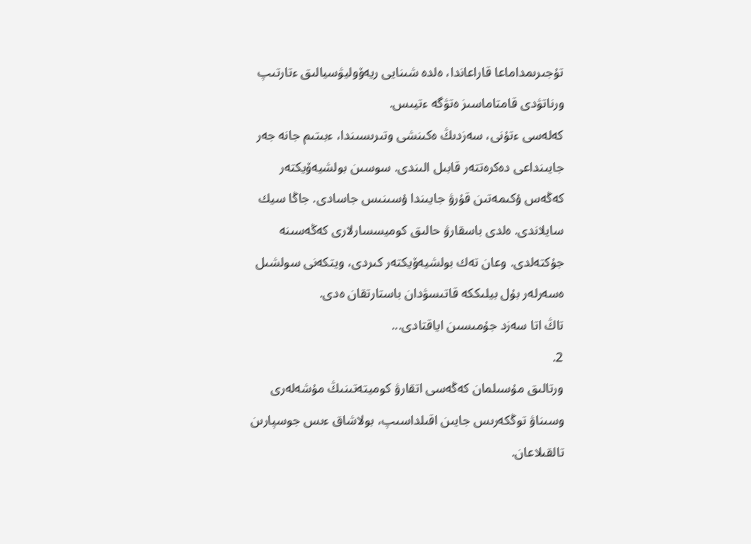تۇجىرىمداماعا قاراعاندا، ەلدە شىنايى ريەۆوليۋسيالىق ءتارتىپ ورناتۋدى قامتاماسىز ەتۋگە ءتيىس.
كەلەسى ءتۇنى، سەزدىڭ ەكىنشى وتىرىسىندا، ءبىتىم جانە جەر جايىنداعى دەكرەتتەر قابىل الىندى. سوسىن بولشيەۆيكتەر كەڭەس ۇكىمەتىن قۇرۋ جايىندا ۇسىنىس جاسادى. جاڭا سيك سايلاندى. ەلدى باسقارۋ حالىق كوميسسارلارى كەڭەسىنە جۇكتەلدى. وعان تەك بولشيەۆيكتەر كىردى، ويتكەنى سولشىل ەسەرلەر بۇل بيلىككە قاتىسۋدان باستارتقان ەدى.
تاڭ اتا سەزد جۇمىسىن اياقتادى...
2.
ورتالىق مۇسىلمان كەڭەسى اتقارۋ كوميتەتىنىڭ مۇشەلەرى وسىناۋ توڭكەرىس جايىن اقىلداسىپ، بولاشاق ءىس جوسپارىن تالقىلاعان.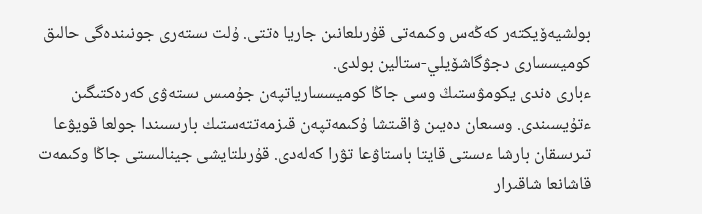بولشيەۆيكتەر كەڭەس وكىمەتى قۇرىلعانىن جاريا ەتتى. ۇلت ىستەرى جونىندەگى حالىق كوميسسارى دجۋگاشۆيلي-ستالين بولدى.
ءبارى ەندى يكومۋستىڭ وسى جاڭا كوميسسارياتپەن جۇمىس ىستەۋى كەرەكتىگىن ءتۇيسىندى. وسىعان دەيىن ۋاقىتشا ۇكىمەتپەن قىزمەتتەستىك بارىسىندا جولعا قويۋعا تىرىسقان بارشا ءىستى قايتا باستاۋعا تۋرا كەلەدى. قۇرىلتايشى جينالىستى جاڭا وكىمەت قاشانعا شاقىرار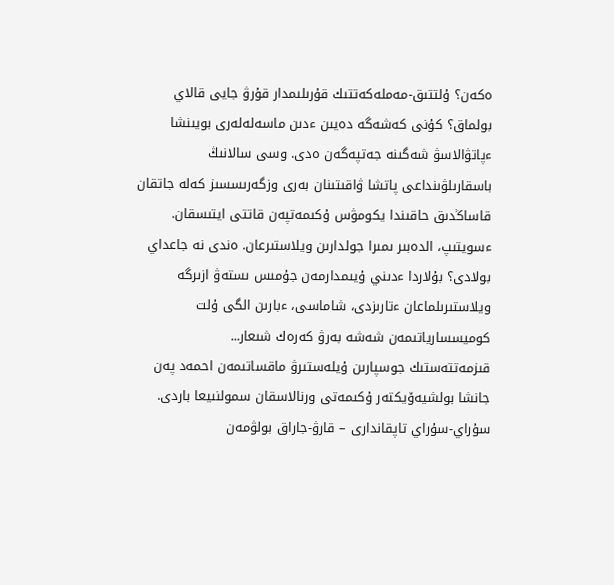ەكەن؟ ۇلتتىق-مەملەكەتتىك قۇرىلىمدار قۇرۋ جايى قالاي بولماق؟ كۇنى كەشەگە دەيىن ءدىن ماسەلەلەرى بويىنشا ءپاتۋالاسۋ شەگىنە جەتپەگەن ەدى. وسى سالانىڭ باسقارىلۋىنداعى پاتشا ۋاقىتىنان بەرى وزگەرىسسىز كەلە جاتقان قاساڭدىق حاقىندا يكومۋس ۇكىمەتپەن قاتتى ايتىسقان. ءسويتىپ، الدەبىر ىمىرا جولدارىن ويلاستىرعان. ەندى نە جاعداي بولادى؟ بۇلاردا ءدىني ۇيىمدارمەن جۇمىس ىستەۋ ازىرگە ويلاستىرىلماعان ءتارىزدى، شاماسى، ءبارىن الگى ۇلت كوميسسارياتىمەن شەشە بەرۋ كەرەك شىعار...
قىزمەتتەستىك جوسپارىن ۇيلەستىرۋ ماقساتىمەن احمەد پەن جانشا بولشيەۆيكتەر ۇكىمەتى ورنالاسقان سمولنىيعا باردى. سۇراي-سۇراي تاپقاندارى – قارۋ-جاراق بولۋمەن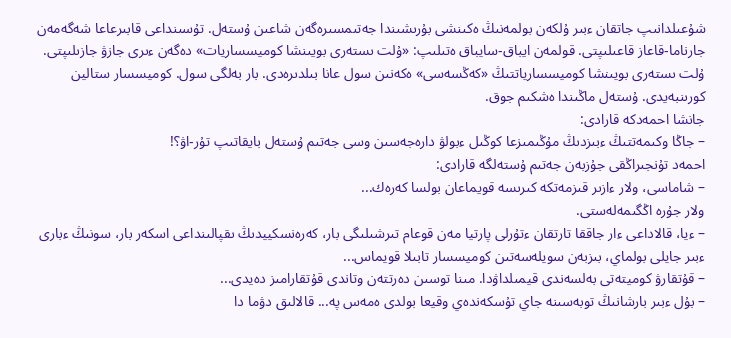شۇعىلدانىپ جاتقان ءبىر ۇلكەن بولمەنىڭ ەكىنشى بۇرىشىندا جەتىمسىرەگەن شاعىن ۇستەل. تۇسىنداعى قابىرعاعا شەگەمەن جارناما-قاعاز قاعىلىپتى. قولمەن ايباق-سايباق ەتىلىپ: «ۇلت ىستەرى بويىنشا كوميسساريات» دەگەن ءىرى جازۋ جازىلىپتى. ۇلت ىستەرى بويىنشا كوميسسارياتتىڭ «كەڭسەسى» ەكەنىن سول عانا بىلدىرەدى. بار بەلگى سول. كوميسسار ستالين كورىنبەيدى. ۇستەل ماڭىندا ەشكىم جوق.
جانشا احمەدكە قارادى:
– جاڭا وكىمەتتىڭ ءبىزدىڭ مۇڭىمىزعا كوڭىل ءبولۋ دارەجەسىن وسى جەتىم ۇستەل بايقاتىپ تۇر-اۋ؟!
احمەد تۇنجىراڭقى جۇزبەن جەتىم ۇستەلگە قارادى:
– شاماسى، ولار ءازىر قىزمەتكە كىرىسە قويماعان بولسا كەرەك...
ولار جۇرە اڭگىمەلەستى.
– ءيا، قالاداعى ءار جاققا تارتقان ءتۇرلى پارتيا مەن قوعام تىرشىلىگى بار، كەرەنسكييدىڭ ىقپالىنداعى اسكەر بار، سونىڭ ءبارى ءبىر جايلى بولماي، بىزبەن سويلەسەتىن كوميسسار تابىلا قويماس...
– قۇتقارۋ كوميتەتى بەلسەندى قيمىلداۋدا. مىنا توسىن دەرتتەن وتاندى قۇتقارامىز دەيدى...
– بۇل ءبىر بارشانىڭ توبەسىنە جاي تۇسكەندەي وقيعا بولدى ەمەس پە... قالالىق دۋما دا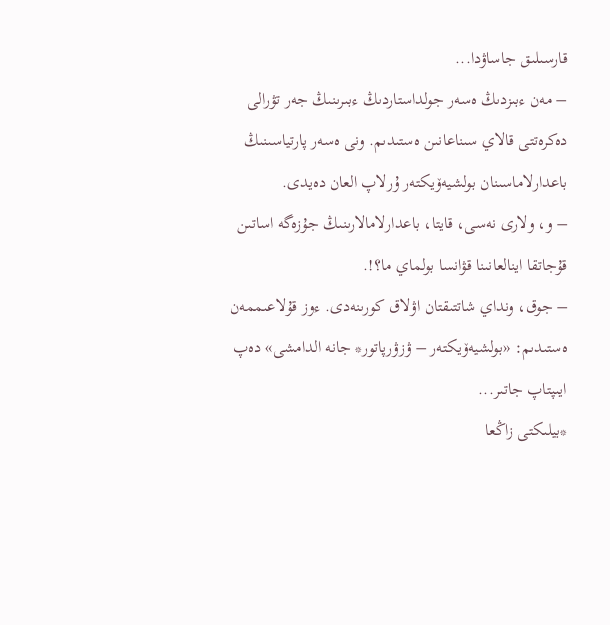قارسىلىق جاساۋدا...
– مەن ءبىزدىڭ ەسەر جولداستاردىڭ ءبىرىنىڭ جەر تۋرالى دەكرەتتى قالاي سىناعانىن ەستىدىم. ونى ەسەر پارتياسىنىڭ باعدارلاماسىنان بولشيەۆيكتەر ۇرلاپ العان دەيدى.
– و، ولارى نەسى، قايتا، باعدارلامالارىنىڭ جۇزەگە اساتىن قۇجاتقا اينالعانىنا قۋانسا بولماي ما؟!.
– جوق، ونداي شاتتىقتان اۋلاق كورىنەدى. ءوز قۇلاعىممەن ەستىدىم: «بولشيەۆيكتەر – ۋزۋرپاتور* جانە الدامشى» دەپ ايىپتاپ جاتىر...
*بيلىكتى زاڭعا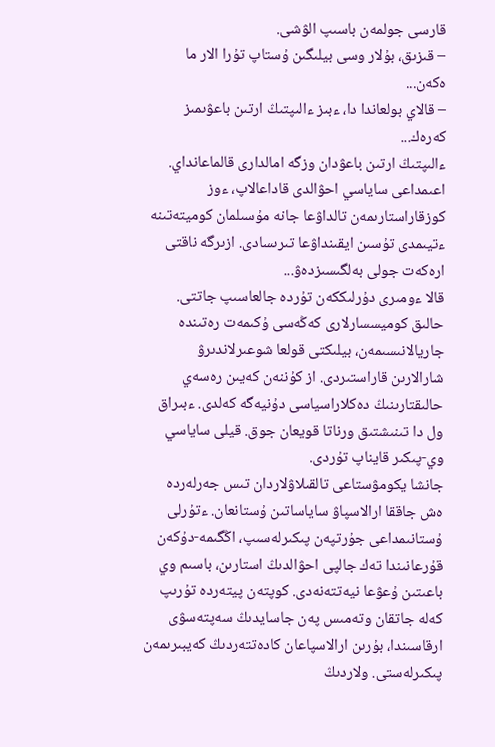قارسى جولمەن باسىپ الۋشى.
– قىزىق، بۇلار وسى بيلىگىن ۇستاپ تۇرا الار ما ەكەن...
– قالاي بولعاندا دا، ءبىز ءالىپتىڭ ارتىن باعۋىمىز كەرەك...
ءالىپتىڭ ارتىن باعۋدان وزگە امالدارى قالماعانداي. اعىمداعى ساياسي احۋالدى قاداعالاپ، ءوز كوزقاراستارىمەن تالداۋعا جانە مۇسىلمان كوميتەتىنە ءتيىمدى تۇسىن ايقىنداۋعا تىرىسادى. ازىرگە ناقتى ارەكەت جولى بەلگىسىزدەۋ...
قالا ءومىرى دۇرلىككەن تۇردە جالعاسىپ جاتتى. حالىق كوميسسارلارى كەڭەسى ۇكىمەت رەتىندە جاريالانىسىمەن، بيلىكتى قولعا شوعىرلاندىرۋ شارالارىن قاراستىردى. از كۇننەن كەيىن رەسەي حالىقتارىنىڭ دەكلاراسياسى دۇنيەگە كەلدى. ءبىراق ول دا تىنىشتىق ورناتا قويعان جوق. قيلى ساياسي وي-پىكىر قايناپ تۇردى.
جانشا يكومۋستاعى تالقىلاۋلاردان تىس جەرلەردە ەش جاققا ارالاسپاۋ ساياساتىن ۇستانعان. ءتۇرلى ۇستانىمداعى جۇرتپەن پىكىرلەسىپ، اڭگىمە-دۇكەن قۇرعانىندا تەك جالپى احۋالدىڭ استارىن، باسىم وي باعىتىن ۇعۋعا نيەتتەنەدى. كوپتەن پيتەردە تۇرىپ كەلە جاتقان وتەمىس پەن جاسايدىڭ سەپتەسۋى ارقاسىندا، بۇرىن ارالاسپاعان كادەتتەردىڭ كەيبىرىمەن پىكىرلەستى. ولاردىڭ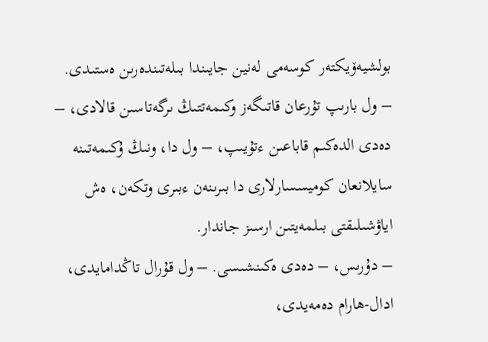بولشيەۆيكتەر كوسەمى لەنين جايىندا بىلەتىندەرىن ەستىدى.
– ول بارىپ تۇرعان قاتىگەز وكىمەتتىڭ ىرگەتاسىن قالادى، – دەدى الدەكىم قاباعىن ءتۇيىپ، – ول دا، ونىڭ ۇكىمەتىنە سايلانعان كوميسسارلارى دا بىرىنەن ءبىرى وتكەن، ەش اياۋشىلىقتى بىلمەيتىن ارسىز جاندار.
– دۇرىس، – دەدى ەكىنشىسى. – ول قۇرال تاڭدامايدى، ادال-ھارام دەمەيدى،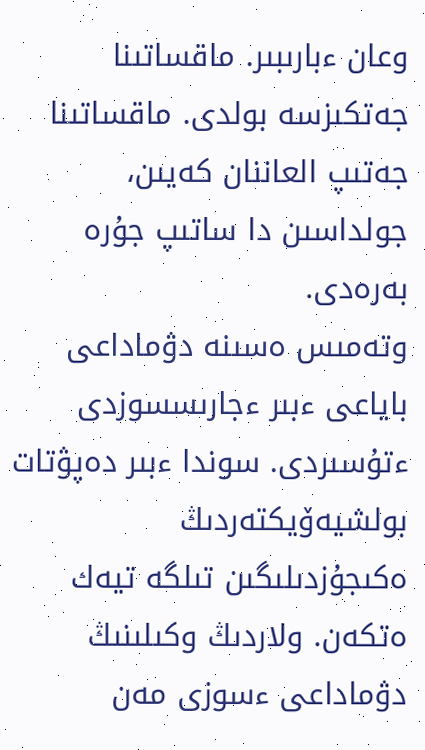وعان ءبارىبىر. ماقساتىنا جەتكىزسە بولدى. ماقساتىنا جەتىپ العاننان كەيىن، جولداسىن دا ساتىپ جۇرە بەرەدى.
وتەمىس ەسىنە دۋماداعى باياعى ءبىر ءجارىسسوزدى ءتۇسىردى. سوندا ءبىر دەپۋتات بولشيەۆيكتەردىڭ ەكىجۇزدىلىگىن تىلگە تيەك ەتكەن. ولاردىڭ وكىلىنىڭ دۋماداعى ءسوزى مەن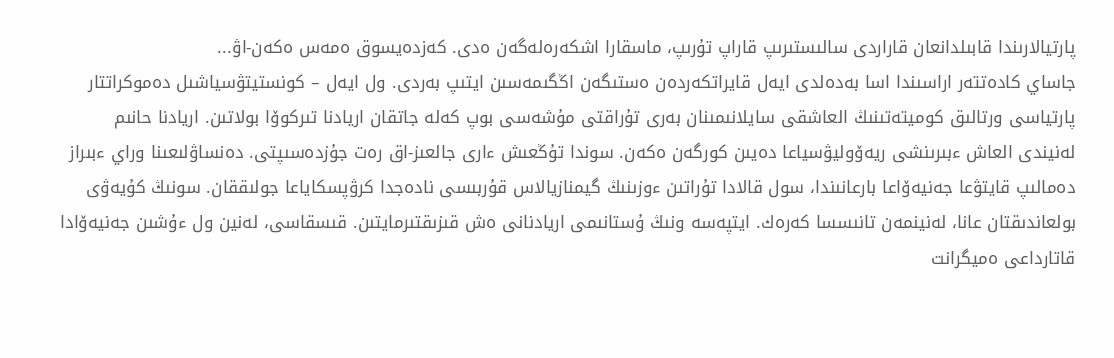پارتيالارىندا قابىلدانعان قاراردى سالىستىرىپ قاراپ تۇرىپ، ماسقارا اشكەرەلەگەن ەدى. كەزدەيسوق ەمەس ەكەن-اۋ...
جاساي كادەتتەر اراسىندا اسا بەدەلدى ايەل قايراتكەردەن ەستىگەن اڭگىمەسىن ايتىپ بەردى. ول ايەل – كونستيتۋسياشىل دەموكراتتار پارتياسى ورتالىق كوميتەتىنىڭ العاشقى سايلانىمىنان بەرى تۇراقتى مۇشەسى بوپ كەلە جاتقان اريادنا تىركوۆا بولاتىن. اريادنا حانىم لەنيندى العاش ءبىرىنشى ريەۆوليۋسياعا دەيىن كورگەن ەكەن. سوندا تۇڭعىش ءارى جالعىز-اق رەت جۇزدەسىپتى. دەنساۋلىعىنا وراي ءبىراز دەمالىپ قايتۋعا جەنيەۆاعا بارعانىندا، سول قالادا تۇراتىن ءوزىنىڭ گيمنازيالاس قۇربىسى نادەجدا كرۋپسكاياعا جولىققان. سونىڭ كۇيەۋى بولعاندىقتان عانا، لەنينمەن تانىسسا كەرەك. ايتپەسە ونىڭ ۇستانىمى اريادنانى ەش قىزىقتىرمايتىن. قىسقاسى، لەنين ول ءۇشىن جەنيەۆادا قاتارداعى ەميگرانت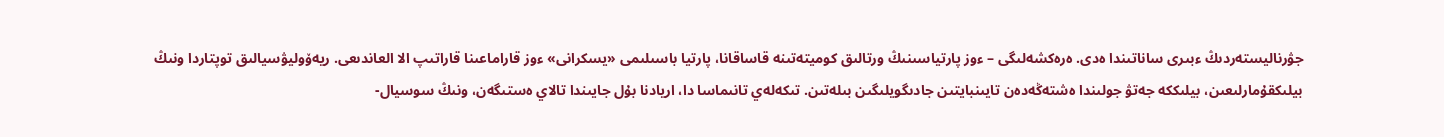جۋرناليستەردىڭ ءبىرى ساناتىندا ەدى. ەرەكشەلىگى – ءوز پارتياسىنىڭ ورتالىق كوميتەتىنە قاساقانا، پارتيا باسىلىمى «يسكرانى» ءوز قاراماعىنا قاراتىپ الا العاندىعى. ريەۆوليۋسيالىق توپتاردا ونىڭ بيلىكقۇمارلىعىن، بيلىككە جەتۋ جولىندا ەشتەڭەدەن تايىنبايتىن جادىگويلىگىن بىلەتىن. تىكەلەي تانىماسا دا، اريادنا بۇل جايىندا تالاي ەستىگەن، ونىڭ سوسيال-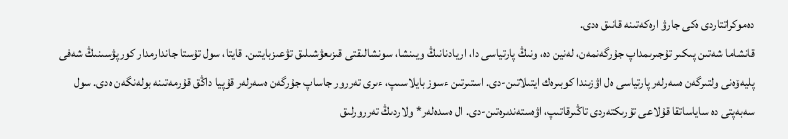دەموكراتتاردى ەكى جارۋ ارەكەتىنە قانىق ەدى.
قانشاما شەتىن پىكىر تۇجىرىمداپ جۇرگەنمەن، لەنين دە، ونىڭ پارتياسى دا، اريادنانىڭ ويىنشا، سونشالىقتى قىزىعۋشىلىق تۋعىزبايتىن. قايتا، سول تۇستا جاندارمدار كورپۋسىنىڭ شەفى پليەۆەنى ولتىرگەن ەسەرلەر پارتياسى ەل اۋزىندا كوبىرەك ايتىلاتىن-دى. استىرتىن ءسوز بايلاسىپ، ءىرى تەررور جاساپ جۇرگەن ەسەرلەر قۇپيا داڭق قۇرمەتىنە بولەنگەن ەدى. سول سەبەپتى دە ساياساتقا قۇلاعى تۇرىكتەردى تاڭىرقاتىپ، اۋەستەندىرەتىن-دى. ال ەسدەلەر* ولاردىڭ تەررورلىق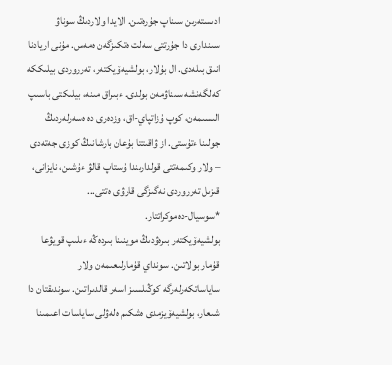ادىستەرىن سىناپ جۇرەتىن. الايدا ولاردىڭ سوناۋ سىندارى دا جۇرتتى سەلت ەتكىزگەن ەمەس. مۇنى اريادنا انىق بىلەدى. ال بۇلار، بولشيەۆيكتەر، تەرروردى بيلىككە كەلگەنشە سىناۋمەن بولدى. ءبىراق مىنە، بيلىكتى باسىپ الىسىمەن، كوپ ۇزاتپاي-اق، وزدەرى دە ەسەرلەردىڭ جولىنا ءتۇستى. از ۋاقىتتا بۇعان بارشانىڭ كوزى جەتەدى – ولار وكىمەتتى قولدارىندا ۇستاپ قالۋ ءۇشىن، نايزانى، قىزىل تەرروردى نەگىزگى قارۋى ەتتى...
*سوسيال-دەموكراتتار.
بولشيەۆيكتەر بىرەۋدىڭ موينىنا بىردەڭە ءىلىپ قويۋعا قۇمار بولاتىن. سونداي قۇمارلىعىمەن ولار ساياساتكەرلەرگە كوڭىلسىز اسەر قالدىراتىن. سوندىقتان دا شىعار، بولشيەۆيزمدى ەشكىم ەلەۋلى ساياسات اعىمىنا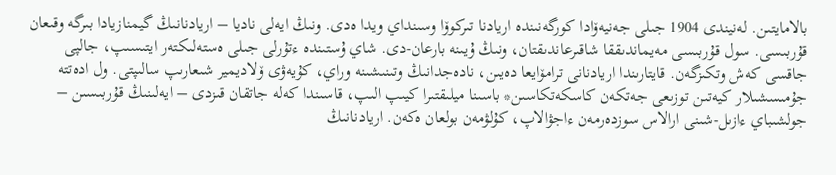بالامايتىن. لەنيندى 1904 جىلى جەنيەۆادا كورگەنىندە اريادنا تىركوۆا وسىنداي ويدا ەدى. ونىڭ ايەلى ناديا – اريادنانىڭ گيمنازيادا بىرگە وقىعان قۇربىسى. سول قۇربىسى مەيماندىققا شاقىرعاندىقتان، ونىڭ ۇيىنە بارعان-دى. شاي ۇستىندە ءتۇرلى جىلى ەستەلىكتەر ايتىسىپ، جالپى جاقسى كەش وتكىزگەن. قايتارىندا اريادنانى ترامۆايعا دەيىن، نادەجدانىڭ وتىنىشىنە وراي، كۇيەۋى ۆلاديمير شىعارىپ سالىپتى. ول ادەتتە جۇمىسشىلار كيەتىن توزىعى جەتكەن كاسكەتكاسىن* باسىنا ميلىقتىرا كيىپ الىپ، قاسىندا كەلە جاتقان قىزدى – ايەلىنىڭ قۇربىسىن – جولشىباي ءازىل-شىنى ارالاس سوزدەرمەن ءاجۋالاپ، كۇلۋمەن بولعان ەكەن. اريادنانىڭ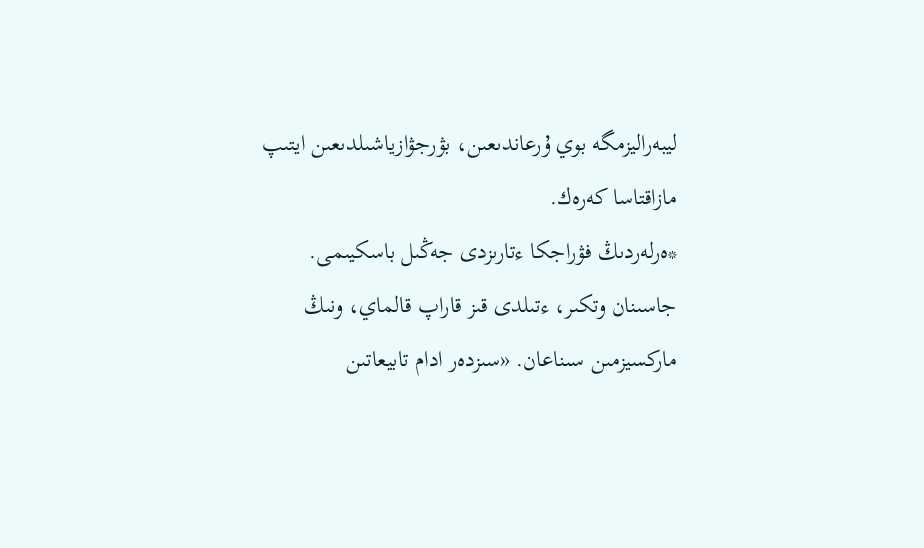ليبەراليزمگە بوي ۇرعاندىعىن، بۋرجۋازياشىلدىعىن ايتىپ مازاقتاسا كەرەك.
*ەرلەردىڭ فۋراجكا ءتارىزدى جەڭىل باسكيىمى.
جاسىنان وتكىر، ءتىلدى قىز قاراپ قالماي، ونىڭ ماركسيزمىن سىناعان. «سىزدەر ادام تابيعاتىن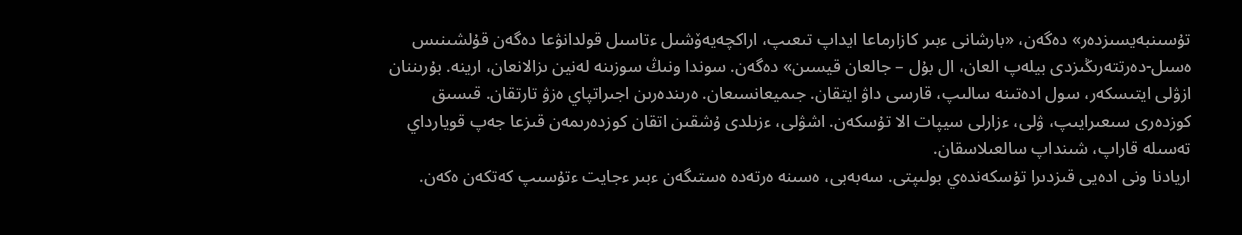تۇسىنبەيسىزدەر» دەگەن، «بارشانى ءبىر كازارماعا ايداپ تىعىپ، اراكچەيەۆشىل ءتاسىل قولدانۋعا دەگەن قۇلشىنىس ەسىل-دەرتتەرىڭىزدى بيلەپ العان، ال بۇل – جالعان قيسىن» دەگەن. سوندا ونىڭ سوزىنە لەنين ىزالانعان، ارينە. بۇرىننان ازۋلى ايتىسكەر، سول ادەتىنە سالىپ، قارسى داۋ ايتقان. جىميعانسىعان. ەرىندەرىن اجىراتپاي ەزۋ تارتقان. قىسىق كوزدەرى سىعىرايىپ، ۋلى، ءزارلى سيپات الا تۇسكەن. اشۋلى، ءزىلدى ۇشقىن اتقان كوزدەرىمەن قىزعا جەپ قويارداي تەسىلە قاراپ، شىنداپ سالعىلاسقان.
اريادنا ونى ادەيى قىزدىرا تۇسكەندەي بولىپتى. سەبەبى، ەسىنە ەرتەدە ەستىگەن ءبىر ءجايت ءتۇسىپ كەتكەن ەكەن.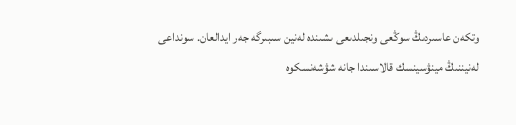وتكەن عاسىردىڭ سوڭعى ونجىلدىعى ىشىندە لەنين سىبىرگە جەر ايدالعان. سونداعى لەنيننىڭ مينۋسينسك قالاسىندا جانە شۋشەنسكوە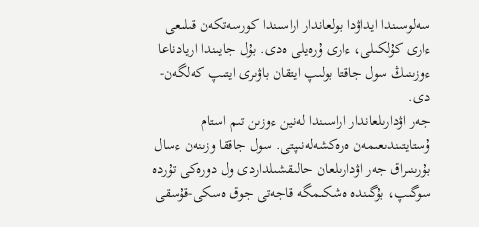سەلوسىندا ايداۋدا بولعاندار اراسىندا كورسەتكەن قىلىعى ءارى كۇلكىلى، ءارى ۇرەيلى ەدى. بۇل جايىندا اريادناعا ءوزىنىڭ سول جاقتا بولىپ ايتقان باۋىرى ايتىپ كەلگەن-دى.
جەر اۋدارىلعاندار اراسىندا لەنين ءوزىن تىم استام ۇستايتىندىعىمەن ەرەكشەلەنىپتى. سول جاققا وزىنەن ءسال بۇرىنىراق جەر اۋدارىلعان حالىقشىلداردى ول دورەكى تۇردە سوگىپ، بۇگىندە ەشكىمگە قاجەتى جوق ەسكى-قۇسقى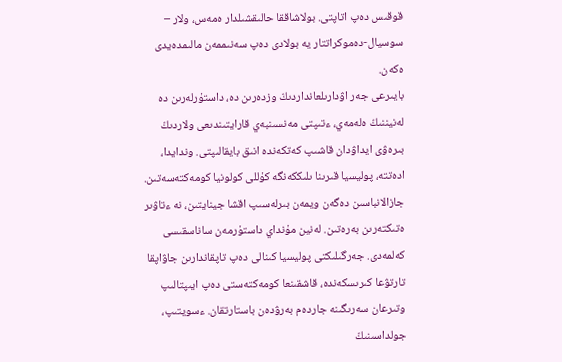قوقىس دەپ اتاپتى. بولاشاققا حالىقشىلدار ەمەس، ولار – سوسيال-دەموكراتتار يە بولادى دەپ سەنىممەن مالىمدەيدى ەكەن.
بايىرعى جەر اۋدارىلعانداردىڭ وزدەرىن دە، داستۇرلەرىن دە لەنيننىڭ ەلەمەي، ءتىپتى مەنسىنبەي قارايتىندىعى ولاردىڭ بىرەۋى ايداۋدان قاشىپ كەتكەندە انىق بايقالىپتى. وندايدا، ادەتتە، پوليسيا قىرىنا ىلىككەنگە كۇللى كولونيا كومەكتەسەتىن. جازالانباسىن دەگەن ويمەن بىرلەسىپ اقشا جينايتىن، نە ءتاۋىر ەتىكتەرىن بەرەتىن. لەنين مۇنداي داستۇرمەن ساناسقىسى كەلمەدى. جەرگىلىكتى پوليسيا كىنالى دەپ تاپقاندارىن جاۋاپقا تارتۋعا كىرىسكەندە، قاشقىنعا كومەكتەستى دەپ ايىپتالىپ وتىرعان سەرىگىنە جاردەم بەرۋدەن باستارتقان. ءسويتىپ، جولداسىنىڭ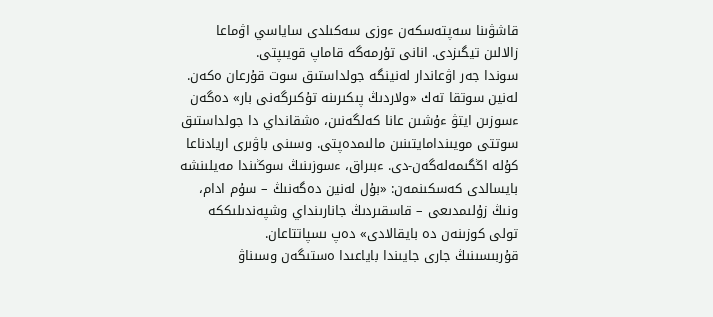قاشۋىنا سەپتەسكەن ءوزى سەكىلدى ساياسي اۋماعا زالالىن تيگىزدى. انانى تۇرمەگە قاماپ قويىپتى.
سوندا جەر اۋعاندار لەنينگە جولداستىق سوت قۇرعان ەكەن. لەنين سوتقا تەك «ولاردىڭ پىكىرىنە تۇكىرگەنى بار» دەگەن ءسوزىن ايتۋ ءۇشىن عانا كەلگەنىن، ەشقانداي دا جولداستىق سوتتى مويىندامايتىنىن مالىمدەپتى. وسىنى باۋىرى اريادناعا كۇلە اڭگىمەلەگەن-دى. ءبىراق، ءسوزىنىڭ سوڭىندا مەيلىنشە بايسالدى كەسكىنمەن: «بۇل لەنين دەگەنىڭ – سۇم ادام، ونىڭ زۇلىمدىعى – قاسقىردىڭ جانارىنداي وشپەندىلىككە تولى كوزىنەن دە بايقالادى» دەپ ىسپاتتاعان.
قۇربىسىنىڭ جارى جايىندا باياعىدا ەستىگەن وسىناۋ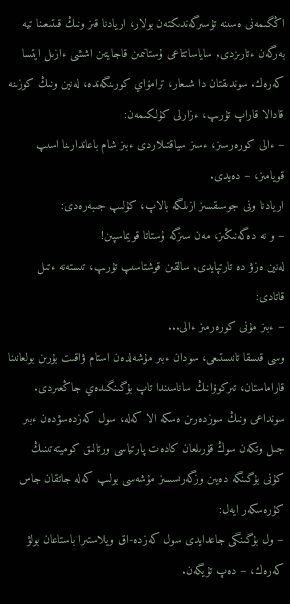اڭگىمەنى ەسىنە تۇسىرگەندىكتەن بولار، اريادنا قىز ونىڭ قىتىعىنا تيە بەرگەن ءتارىزدى. ساياساتتاعى ۇستانىمىن قاجايتىن اششى ءازىل ايتسا كەرەك. سوندىقتان دا شىعار، ترامۆاي كورىنگەندە، لەنين ونىڭ كوزىنە قادالا قاراپ تۇرىپ، ءزارلى كۇلكىمەن:
– ءالى كورەرسىز، ءسىز سياقتىلاردى ءبىز شام باعاندارىنا اسىپ قويامىز، – دەيدى.
اريادنا ونى جوسىقسىز ازىلگە بالاپ، كۇلىپ جىبەرەدى:
– و نە دەگەنىڭىز، مەن سىزگە ۇستاتا قويماسپىن!
لەنين ەزۋ دە تارتپايدى. سالقىن قوشتاسىپ تۇرىپ، تىستەنە ءتىل قاتادى:
– ءبىز مۇنى كورەرمىز ءالى...
وسى قىسقا تانىستىعى، سودان ءبىر مۇشەلدەن استام ۋاقىت بۇرىن بولعانىنا قاراماستان، تىركوۆانىڭ ساناسىندا تاپ بۇگىنگىدەي جاڭعىردى. سونداعى ونىڭ سوزدەرىن ەسكە الا كەلە، سول كەزدەسۋدەن ءبىر جىل وتكەن سوڭ قۇرىلعان كادەت پارتياسى ورتالىق كوميتەتىنىڭ كۇنى بۇگىنگە دەيىن وزگەرىسسىز مۇشەسى بولىپ كەلە جاتقان جاس كۇرەسكەر ايەل:
– ول بۇگىنگى جاعدايدى سول كەزدە-اق ويلاستىرا باستاعان بولۋ كەرەك، – دەپ تۇيگەن.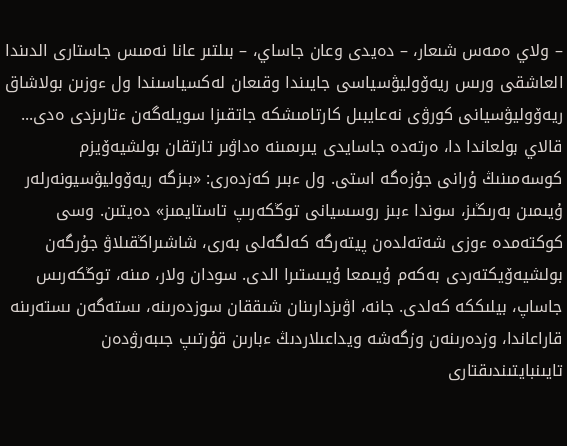– ولاي ەمەس شىعار، – دەيدى وعان جاساي، – بىلتىر عانا نەمىس جاستارى الدىندا العاشقى ورىس ريەۆوليۋسياسى جايىندا وقىعان لەكسياسىندا ول ءوزىن بولاشاق ريەۆوليۋسيانى كورۋى نەعايبىل كارتامىشكە جاتقىزا سويلەگەن ءتارىزدى ەدى...
قالاي بولعاندا دا، ەرتەدە جاسايدى يىرىمىنە ەداۋىر تارتقان بولشيەۆيزم كوسەمىنىڭ ۇرانى جۇزەگە استى. ول ءبىر كەزدەرى: «بىزگە ريەۆوليۋسيونەرلەر ۇيىمىن بەرىڭىز، سوندا ءبىز روسسيانى توڭكەرىپ تاستايمىز» دەيتىن. وسى كوكتەمدە ءوزى شەتەلدەن پيتەرگە كەلگەلى بەرى، شاشىراڭقىلاۋ جۇرگەن بولشيەۆيكتەردى بەكەم ۇيىمعا ۇيىستىرا الدى. سودان ولار، مىنە، توڭكەرىس جاساپ، بيلىككە كەلدى. جانە، اۋىزدارىنان شىققان سوزدەرىنە، ىستەگەن ىستەرىنە قاراعاندا، وزدەرىنەن وزگەشە ويداعىلاردىڭ ءبارىن قۇرتىپ جىبەرۋدەن تايىنبايتىندىقتارى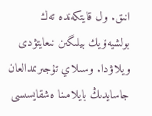انىق. ول قايتكەندە تەك بولشيەۆيك بيلىگىن نىعايتۋدى ويلاۋدا. وسىلاي تۇجىرىمدالعان جاسايدىڭ بايلامىنا ەشقايسىسى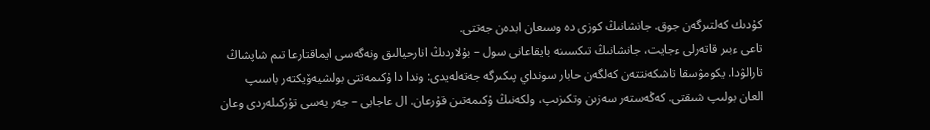كۇدىك كەلتىرگەن جوق. جانشانىڭ كوزى دە وسىعان ابدەن جەتتى.
تاعى ءبىر قاتەرلى ءجايت، جانشانىڭ تىكسىنە بايقاعانى سول – بۇلاردىڭ انارحيالىق ونەگەسى ايماقتارعا تىم شاپشاڭ تارالۋدا. يكومۋسقا تاشكەنتتەن كەلگەن حابار سونداي پىكىرگە جەتەلەيدى: وندا دا ۇكىمەتتى بولشيەۆيكتەر باسىپ العان بولىپ شىقتى. كەڭەستەر سەزىن وتكىزىپ، ولكەنىڭ ۇكىمەتىن قۇرعان. ال عاجابى – جەر يەسى تۇركىلەردى وعان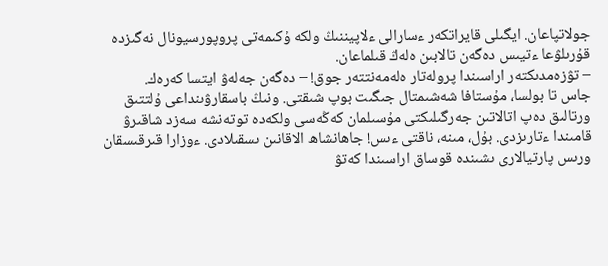جولاتپاعان. ايگىلى قايراتكەر ءسارالى ءلاپيننىڭ ولكە ۇكىمەتى پروپورسيونال نەگىزدە قۇرىلۋعا ءتيىس دەگەن تالابىن ەلەڭ قىلماعان.
– تۋزەمدىكتەر اراسىندا پرولەتار ەلەمەنتتەر جوق! – دەگەن جەلەۋ ايتسا كەرەك.
جاس تا بولسا، مۇستافا شەشىمتال جىگىت بوپ شىقتى. ونىڭ باسقارۋىنداعى ۇلتتىق ورتالىق دەپ اتالاتىن جەرگىلىكتى مۇسىلمان كەڭەسى ولكەدە توتەنشە سەزد شاقىرۋ قامىندا ءتارىزدى. بۇل، مىنە، ناقتى ءىس! جاھانشاھ الاقانىن ىسقىلادى. ءوزارا قىرقىسقان ورىس پارتيالارى ىشىندە قوساق اراسىندا كەتۋ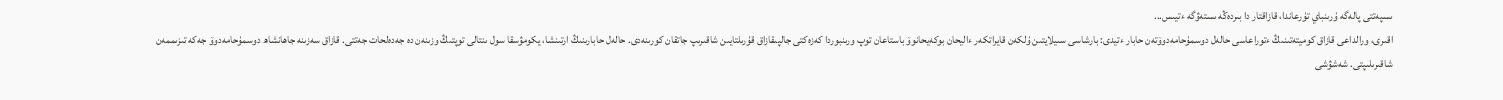ىسپەتتى پالەگە ۇرىنباي تۇرعاندا، قازاقتار دا بىردەڭە ىستەۋگە ءتيىس...
اقىرى، ورالداعى قازاق كوميتەتىنىڭ ءتوراعاسى حالەل دوسمۇحامەدوۆتەن حابار ءتيدى: بارشاسى سىيلايتىن ۇلكەن قايراتكەر ءاليحان بوكەيحانوۆ باستاعان توپ ورىنبوردا كەزەكتى جالپىقازاق قۇرىلتايىن شاقىرىپ جاتقان كورىنەدى. حالەل حابارىنىڭ ارتىنشا، يكومۋسقا سول ىنتالى توپتىڭ وزىنەن دە جەدەلحات جەتتى. قازاق سەزىنە جاھانشاھ دوسمۇحامەدوۆ جەكە تىزىممەن شاقىرىلىپتى. شەشۋشى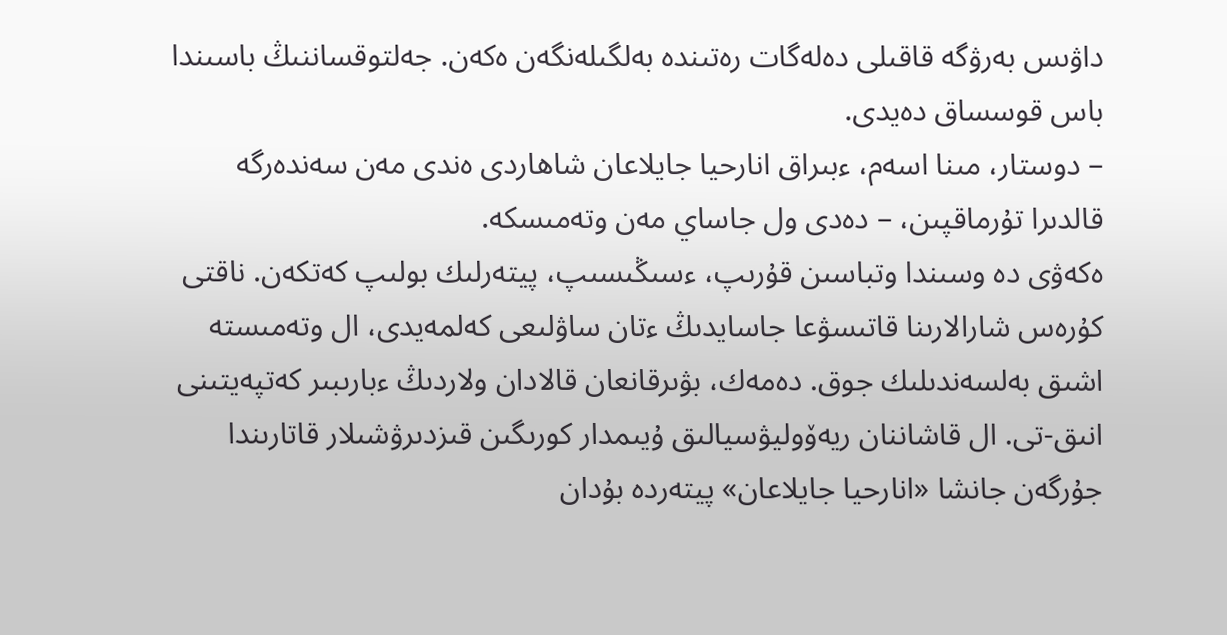داۋىس بەرۋگە قاقىلى دەلەگات رەتىندە بەلگىلەنگەن ەكەن. جەلتوقساننىڭ باسىندا باس قوسساق دەيدى.
– دوستار، مىنا اسەم، ءبىراق انارحيا جايلاعان شاھاردى ەندى مەن سەندەرگە قالدىرا تۇرماقپىن، – دەدى ول جاساي مەن وتەمىسكە.
ەكەۋى دە وسىندا وتباسىن قۇرىپ، ءسىڭىسىپ، پيتەرلىك بولىپ كەتكەن. ناقتى كۇرەس شارالارىنا قاتىسۋعا جاسايدىڭ ءتان ساۋلىعى كەلمەيدى، ال وتەمىستە اشىق بەلسەندىلىك جوق. دەمەك، بۋىرقانعان قالادان ولاردىڭ ءبارىبىر كەتپەيتىنى انىق-تى. ال قاشاننان ريەۆوليۋسيالىق ۇيىمدار كورىگىن قىزدىرۋشىلار قاتارىندا جۇرگەن جانشا «انارحيا جايلاعان» پيتەردە بۇدان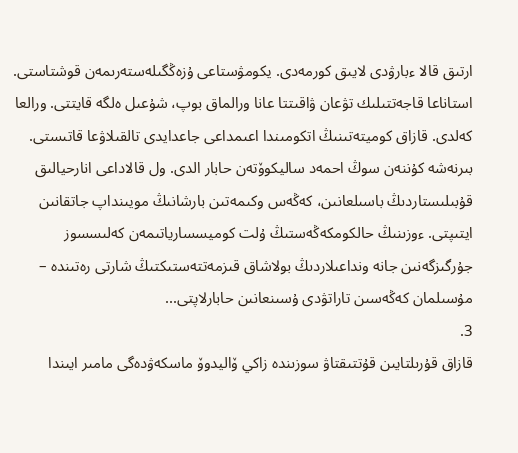ارتىق قالا ءبارۋدى لايىق كورمەدى. يكومۋستاعى ۇزەڭگىلەستەرىمەن قوشتاستى. استاناعا قاجەتتىلىك تۋعان ۋاقىتتا عانا ورالماق بوپ، شۇعىل ەلگە قايتتى. ورالعا كەلدى. قازاق كوميتەتىنىڭ اتكومىندا اعىمداعى جاعدايدى تالقىلاۋعا قاتىستى.
بىرنەشە كۇننەن سوڭ احمەد ساليكوۆتەن حابار الدى. ول قالاداعى انارحيالىق قۇبىلىستاردىڭ باسىلعانىن، كەڭەس وكىمەتىن بارشانىڭ مويىنداپ جاتقانىن ايتىپتى. ءوزىنىڭ حالكومكەڭەستىڭ ۇلت كوميسسارياتىمەن كەلىسسوز جۇرگىزگەنىن جانە ونداعىلاردىڭ بولاشاق قىزمەتتەستىكتىڭ شارتى رەتىندە – مۇسىلمان كەڭەسىن تاراتۋدى ۇسىنعانىن حابارلاپتى...
3.
قازاق قۇرىلتايىن قۇتتىقتاۋ سوزىندە زاكي ۆاليدوۆ ماسكەۋدەگى مامىر ايىندا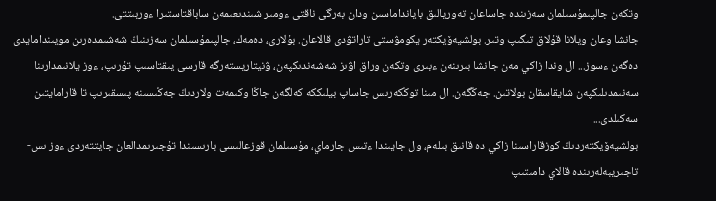وتكەن جالپىمۇسىلمان سەزىندە جاساعان تەوريالىق بايانداماسىن ودان بەرگى ناقتى ءومىر شىندىعىمەن ساباقتاستىرا ءوربىتتى.
جانشا وعان ويلانا قۇلاق تىگىپ وتىر. بولشيەۆيكتەر يكومۋستى تاراتۋدى قالاعان. بۇلارى، دەمەك، جالپىمۇسىلمان سەزىنىڭ شەشىمدەرىن مويىندامايدى دەگەن ءسوز... ال وندا زاكي مەن جانشا بىرىنەن ءبىرى وتكەن وراق اۋىز شەشەندىكپەن، ۋنيتاريستەرگە قارسى يىقتاسىپ تۇرىپ، ءوز يلانىمدارىنا سەنىمدىلىكپەن شايقاسقان بولاتىن. جەڭگەن. ال مىنا توڭكەرىس جاساپ بيلىككە كەلگەن جاڭا وكىمەت ولاردىڭ جەڭىسىنە پىسقىرىپ تا قارامايتىن سەكىلدى...
بولشيەۆيكتەردىڭ كوزقاراسىنا زاكي دە قانىق بىلەم، ول جايىندا ءتىس جارماي، مۇسىلمان قوزعالىسى بارىسىندا تۇجىرىمدالعان جايتتەردى ءوز ىس-تاجىريبەلەرىندە قالاي دامىتىپ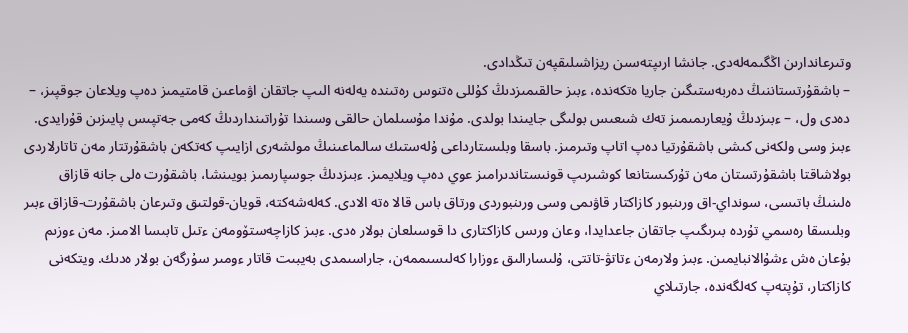وتىرعاندارىن اڭگىمەلەدى. جانشا ارىپتەسىن ريزاشىلىقپەن تىڭدادى.
– باشقۇرتستاننىڭ دەربەستىگىن جاريا ەتكەندە، ءبىز حالقىمىزدىڭ كۇللى ەتنوس رەتىندە يەلەنە الىپ جاتقان اۋماعىن قامتيمىز دەپ ويلاعان جوقپىز، – دەدى ول، – ءبىزدىڭ ۇيعارىمىمىز تەك شىعىس بولىگى جايىندا بولدى. مۇندا مۇسىلمان حالقى وسىندا تۇراتىنداردىڭ كەمى جەتپىس پايىزىن قۇرايدى. ءبىز وسى ولكەنى كىشى باشقۇرتيا دەپ اتاپ وتىرمىز. باسقا وبلىستارداعى ۇلەستىك سالماعىنىڭ مولشەرى ازايىپ كەتكەن باشقۇرتتار مەن تاتارلاردى بولاشاقتا باشقۇرتستان مەن تۇركىستانعا كوشىرىپ قونىستاندىرامىز عوي دەپ ويلايمىز. ءبىزدىڭ جوسپارىمىز بويىنشا، باشقۇرت ەلى جانە قازاق ەلىنىڭ باتىسى، سونداي-اق ورىنبور كازاكتار قاۋىمى وسى ورىنبوردى ورتاق باس قالا ەتە الادى. كەلەشەكتە، قويان-قولتىق وتىرعان باشقۇرت-قازاق ءبىر وبلىسقا رەسمي تۇردە بىرىگىپ جاتقان جاعدايدا، وعان ورىس كازاكتارى دا قوسىلعان بولار ەدى. ءبىز كازاچەستۆومەن ءتىل تابىسا الامىز. مەن ءوزىم بۇعان ەش ءشۇالانبايمىن. ءبىز ولارمەن ءتاتۋ-تاتتى، ۇلىسارالىق ءوزارا كەلىسىممەن، جاراسىمدى بەيبىت قاتار ءومىر سۇرگەن بولار ەدىك. ويتكەنى كازاكتار، تۇپتەپ كەلگەندە، جارتىلاي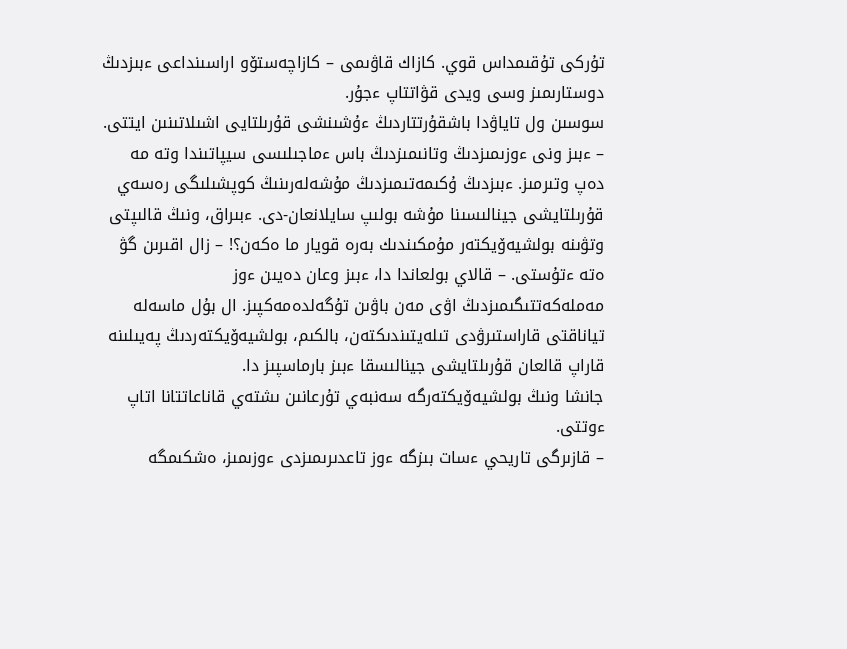تۇركى تۇقىمداس قوي. كازاك قاۋىمى – كازاچەستۆو اراسىنداعى ءبىزدىڭ دوستارىمىز وسى ويدى قۋاتتاپ ءجۇر.
سوسىن ول تاياۋدا باشقۇرتتاردىڭ ءۇشىنشى قۇرىلتايى اشىلاتىنىن ايتتى.
– ءبىز ونى ءوزىمىزدىڭ وتانىمىزدىڭ باس ءماجىلىسى سيپاتىندا وتە مە دەپ وتىرمىز. ءبىزدىڭ ۇكىمەتىمىزدىڭ مۇشەلەرىنىڭ كوپشىلىگى رەسەي قۇرىلتايشى جينالىسىنا مۇشە بولىپ سايلانعان-دى. ءبىراق، ونىڭ قالىپتى وتۋىنە بولشيەۆيكتەر مۇمكىندىك بەرە قويار ما ەكەن؟! – زال اقىرىن گۋ ەتە ءتۇستى. – قالاي بولعاندا دا، ءبىز وعان دەيىن ءوز مەملەكەتتىگىمىزدىڭ اۋى مەن باۋىن تۇگەلدەمەكپىز. ال بۇل ماسەلە تياناقتى قاراستىرۋدى تىلەيتىندىكتەن، بالكىم، بولشيەۆيكتەردىڭ پەيىلىنە قاراپ قالعان قۇرىلتايشى جينالىسقا ءبىز بارماسپىز دا.
جانشا ونىڭ بولشيەۆيكتەرگە سەنبەي تۇرعانىن ىشتەي قاناعاتتانا اتاپ ءوتتى.
– قازىرگى تاريحي ءسات بىزگە ءوز تاعدىرىمىزدى ءوزىمىز، ەشكىمگە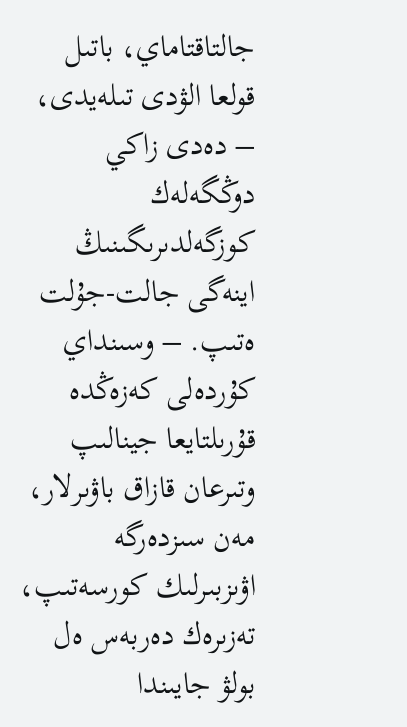جالتاقتاماي، باتىل قولعا الۋدى تىلەيدى، – دەدى زاكي دوڭگەلەك كوزگەلدىرىگىنىڭ اينەگى جالت-جۇلت ەتىپ. – وسىنداي كۇردەلى كەزەڭدە قۇرىلتايعا جينالىپ وتىرعان قازاق باۋىرلار، مەن سىزدەرگە اۋىزبىرلىك كورسەتىپ، تەزىرەك دەربەس ەل بولۋ جايىندا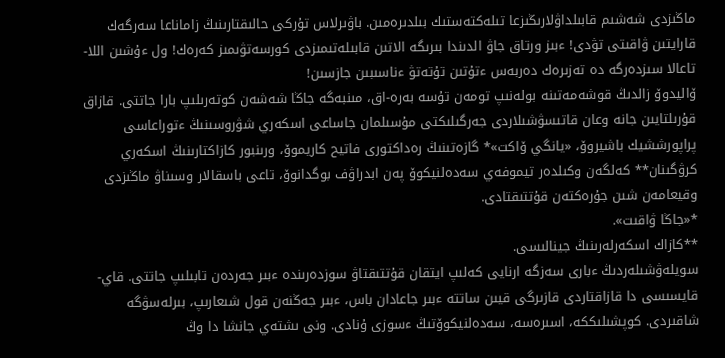ماڭىزدى شەشىم قابىلداۋلارىڭىزعا تىلەكتەستىك بىلدىرەمىن. باۋىرلاس تۇركى حالىقتارىنىڭ زاماناعا سەرگەك قارايتىن ۋاقىتى تۋدى! ءبىز ورتاق جاۋ الدىندا بىرىگە الاتىن قابىلەتىمىزدى كورسەتۋىمىز كەرەك! ول ءۇشىن اللا-تاعالا سىزدەرگە دە تەزىرەك دەربەس ءتۇتىن تۇتەتۋ ءناسىبىن جازسىن!
ۆاليدوۆ زالدىڭ قوشەمەتىنە بولەنىپ تومەن تۇسە بەرە-اق، مىنبەگە جاڭا شەشەن كوتەرىلىپ بارا جاتتى. قازاق قۇرىلتايىن جانە وعان قاتىسۋشىلاردى جەرگىلىكتى مۇسىلمان جاساعى اسكەري شۋروسىنىڭ ءتوراعاسى پراپورششيك باشيروۆ، «يانگي ۆاكت»* گازەتىنىڭ رەداكتورى فاتيح كاريموۆ، ورىنبور كازاكتارىنىڭ اسكەري كرۋگىنان** كەلگەن وكىلدەر تيموفەي سەدەلنيكوۆ پەن ابدراۋف بوگدانوۆ، تاعى باسقالار وسىناۋ ماڭىزدى وقيعامەن شىن جۇرەكتەن قۇتتىقتادى.
*«جاڭا ۋاقىت».
**كازاك اسكەرلەرىنىڭ جينالىسى.
سويلەۋشىلەردىڭ ءبارى سەزگە ارنايى كەلىپ ايتقان قۇتتىقتاۋ سوزدەرىندە ءبىر جەردەن تابىلىپ جاتتى. قاي-قايسىسى دا قازاقتاردى قازىرگى قيىن ساتتە ءبىر جاعادان باس، ءبىر جەڭنەن قول شىعارىپ، بىرلەسۋگە شاقىردى. كوپشىلىككە، اسىرەسە، سەدەلنيكوۆتىڭ ءسوزى ۇنادى. ونى ىشتەي جانشا دا وڭ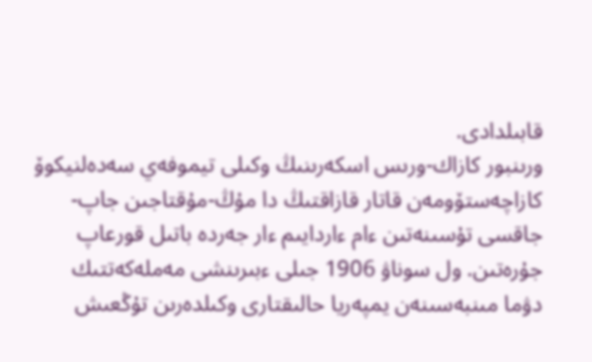قابىلدادى.
ورىنبور كازاك-ورىس اسكەرىنىڭ وكىلى تيموفەي سەدەلنيكوۆ كازاچەستۆومەن قاتار قازاقتىڭ دا مۇڭ-مۇقتاجىن جاپ-جاقسى تۇسىنەتىن ءام ءاردايىم ءار جەردە باتىل قورعاپ جۇرەتىن. ول سوناۋ 1906 جىلى ءبىرىنشى مەملەكەتتىك دۋما مىنبەسىنەن يمپەريا حالىقتارى وكىلدەرىن تۇڭعىش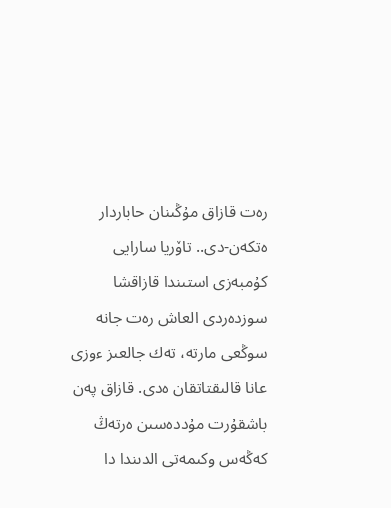رەت قازاق مۇڭىنان حاباردار ەتكەن-دى.. تاۆريا سارايى كۇمبەزى استىندا قازاقشا سوزدەردى العاش رەت جانە سوڭعى مارتە، تەك جالعىز ءوزى عانا قالىقتاتقان ەدى. قازاق پەن باشقۇرت مۇددەسىن ەرتەڭ كەڭەس وكىمەتى الدىندا دا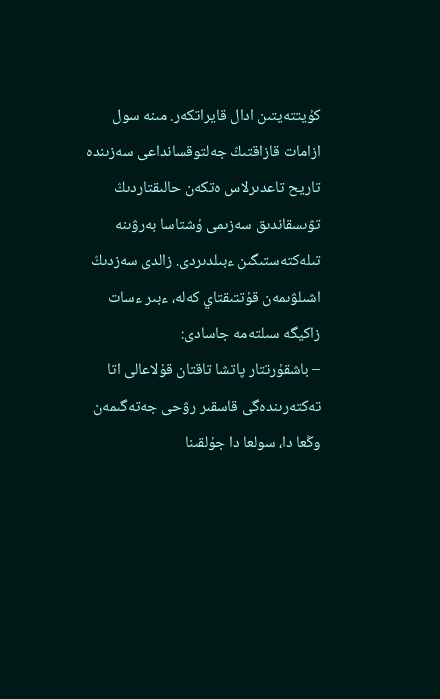كۇيتتەيتىن ادال قايراتكەر. مىنە سول ازامات قازاقتىڭ جەلتوقسانداعى سەزىندە تاريح تاعدىرلاس ەتكەن حالىقتاردىڭ تۋىسقاندىق سەزىمى ۇشتاسا بەرۋىنە تىلەكتەستىگىن ءبىلدىردى. زالدى سەزدىڭ اشىلۋىمەن قۇتتىقتاي كەلە، ءبىر ءسات زاكيگە سىلتەمە جاسادى:
– باشقۇرتتار پاتشا تاقتان قۇلاعالى اتا تەكتەرىندەگى قاسقىر رۋحى جەتەگىمەن وڭعا دا، سولعا دا جۇلقىنا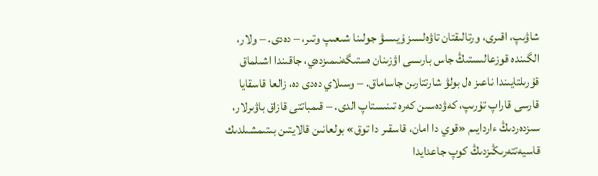شاۋىپ، اقىرى، ورتالىقتان تاۋەلسىز ۇيىسۋ جولىنا شىعىپ وتىر، – دەدى. – ولار، الگىندە قوزعالىستىڭ جاس بارىسى اۋزىنان ەستىگەنىمىزدەي، جاقىندا اشىلماق قۇرىلتايىندا ناعىز ەل بولۋ شارتتارىن جاساماق. – وسىلاي دەدى دە، زالعا قاسقايا قارسى قاراپ تۇرىپ، كەۋدەسىن كەرە تىنىستاپ الدى. – قىمباتتى قازاق باۋىرلار، سىزدەردىڭ ءاردايىم «قوي دا امان، قاسقىر دا توق» بولعانىن قالايتىن بىتىمشىلدىك قاسيەتتەرىڭىزدىڭ كوپ جاعدايدا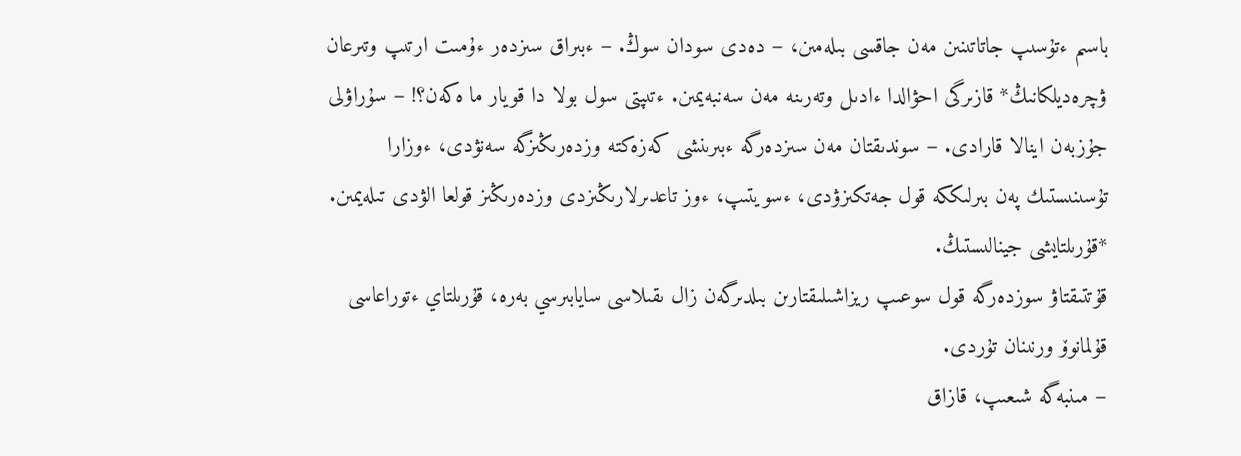باسىم ءتۇسىپ جاتاتىنىن مەن جاقسى بىلەمىن، – دەدى سودان سوڭ. – ءبىراق سىزدەر ءۇمىت ارتىپ وتىرعان ۋچرەديلكانىڭ* قازىرگى احۋالدا ءادىل وتەرىنە مەن سەنبەيمىن. ءتىپتى سول بولا دا قويار ما ەكەن؟! – سۇراۋلى جۇزبەن اينالا قارادى. – سوندىقتان مەن سىزدەرگە ءبىرىنشى كەزەكتە وزدەرىڭىزگە سەنۋدى، ءوزارا تۇسىنىستىك پەن بىرلىككە قول جەتكىزۋدى، ءسويتىپ، ءوز تاعدىرلارىڭىزدى وزدەرىڭىز قولعا الۋدى تىلەيمىن.
*قۇرىلتايشى جينالىستىڭ.
قۇتتىقتاۋ سوزدەرگە قول سوعىپ ريزاشىلىقتارىن بىلدىرگەن زال ىقىلاسى سايابىرسي بەرە، قۇرىلتاي ءتوراعاسى قۇلمانوۆ ورنىنان تۇردى.
– مىنبەگە شىعىپ، قازاق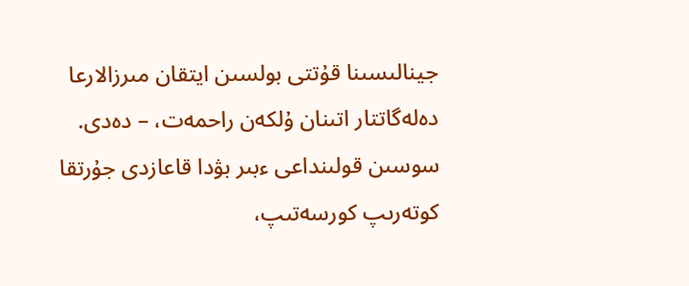جينالىسىنا قۇتتى بولسىن ايتقان مىرزالارعا دەلەگاتتار اتىنان ۇلكەن راحمەت، – دەدى.
سوسىن قولىنداعى ءبىر بۋدا قاعازدى جۇرتقا كوتەرىپ كورسەتىپ،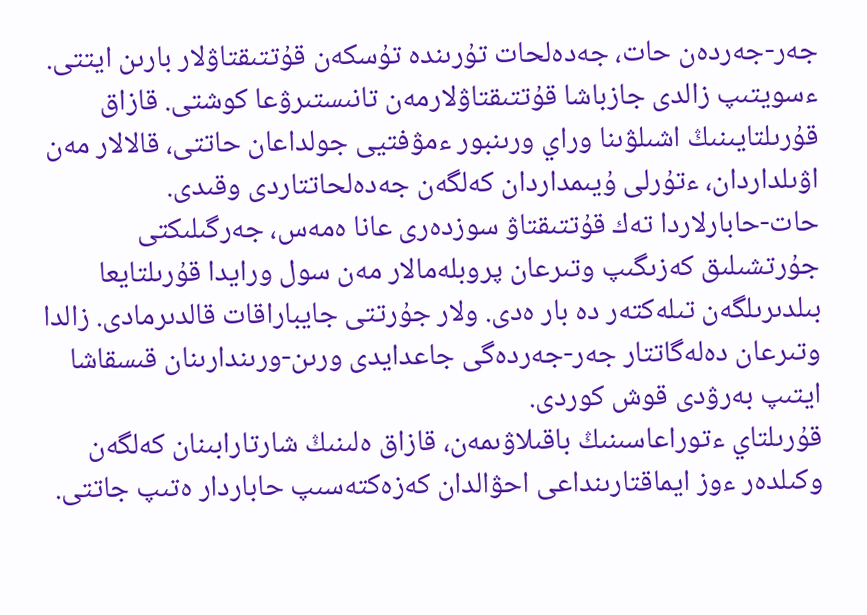جەر-جەردەن حات، جەدەلحات تۇرىندە تۇسكەن قۇتتىقتاۋلار بارىن ايتتى. ءسويتىپ زالدى جازباشا قۇتتىقتاۋلارمەن تانىستىرۋعا كوشتى. قازاق قۇرىلتايىنىڭ اشىلۋىنا وراي ورىنبور ءمۋفتيى جولداعان حاتتى، قالالار مەن اۋىلداردان، ءتۇرلى ۇيىمداردان كەلگەن جەدەلحاتتاردى وقىدى.
حات-حابارلاردا تەك قۇتتىقتاۋ سوزدەرى عانا ەمەس، جەرگىلىكتى جۇرتشىلىق كەزىگىپ وتىرعان پروبلەمالار مەن سول ورايدا قۇرىلتايعا بىلدىرىلگەن تىلەكتەر دە بار ەدى. ولار جۇرتتى جايباراقات قالدىرمادى. زالدا وتىرعان دەلەگاتتار جەر-جەردەگى جاعدايدى ورىن-ورىندارىنان قىسقاشا ايتىپ بەرۋدى قوش كوردى.
قۇرىلتاي ءتوراعاسىنىڭ باقىلاۋىمەن، قازاق ەلىنىڭ شارتارابىنان كەلگەن وكىلدەر ءوز ايماقتارىنداعى احۋالدان كەزەكتەسىپ حاباردار ەتىپ جاتتى.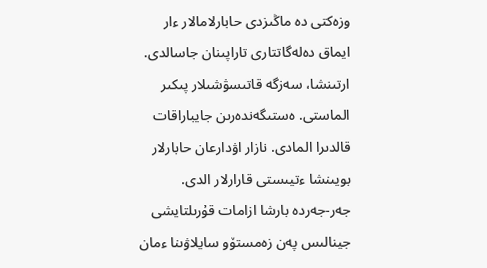وزەكتى دە ماڭىزدى حابارلامالار ءار ايماق دەلەگاتتارى تاراپىنان جاسالدى. ارتىنشا، سەزگە قاتىسۋشىلار پىكىر الماستى. ەستىگەندەرىن جايباراقات قالدىرا المادى. نازار اۋدارعان حابارلار بويىنشا ءتيىستى قارارلار الدى.
جەر-جەردە بارشا ازامات قۇرىلتايشى جينالىس پەن زەمستۆو سايلاۋىنا ءمان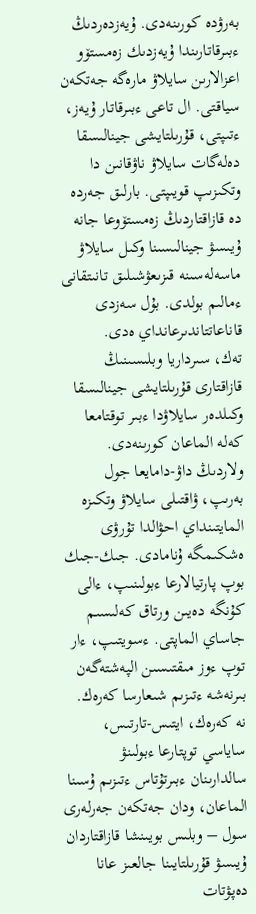بەرۋدە كورىنەدى. ۇيەزدەردىڭ ءبىرقاتارىندا ۇيەزدىك زەمستۆو اعزالارىن سايلاۋ مارەگە جەتكەن سياقتى. ال تاعى ءبىرقاتار ۇيەز، ءتىپتى، قۇرىلتايشى جينالىسقا دەلەگات سايلاۋ ناۋقانىن دا وتكىزىپ قويىپتى. بارلىق جەردە دە قازاقتاردىڭ زەمستۆوعا جانە ۇيىسۋ جينالىسىنا وكىل سايلاۋ ماسەلەسىنە قىزىعۋشىلىق تانىتقانى ءمالىم بولدى. بۇل سەزدى قاناعاتتاندىرعانداي ەدى.
تەك، سىرداريا وبلىسىنىڭ قازاقتارى قۇرىلتايشى جينالىسقا وكىلدەر سايلاۋدا ءبىر توقتامعا كەلە الماعان كورىنەدى. ولاردىڭ داۋ-دامايعا جول بەرىپ، ۋاقتىلى سايلاۋ وتكىزە المايتىنداي احۋالدا تۇرۋى ەشكىمگە ۇنامادى. جىك-جىك بوپ پارتيالارعا ءبولىنىپ، ءالى كۇنگە دەيىن ورتاق كەلىسىم جاساي الماپتى. ءسويتىپ، ءار توپ ءوز مىقتىسىن الپەشتەگەن بىرنەشە ءتىزىم شىعارسا كەرەك. نە كەرەك، ايتىس-تارتىس، ساياسي توپتارعا ءبولىنۋ سالدارىنان ءبىرتۇتاس ءتىزىم ۇسىنا الماعان، ودان جەتكەن جەرلەرى سول – وبلىس بويىنشا قازاقتاردان ۇيىسۋ قۇرىلتايىنا جالعىز عانا دەپۋتات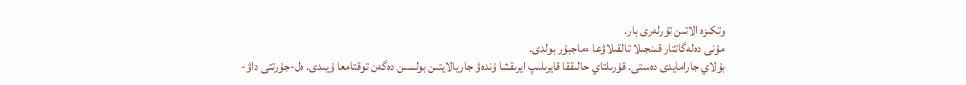وتكىزە الاتىن تۇرلەرى بار.
مۇنى دەلەگاتتار قىنجىلا تالقىلاۋعا ءماجبۇر بولدى.
بۇلاي جارامايدى دەستى. قۇرىلتاي حالىققا قايرىلىپ ايرىقشا ۇندەۋ جاريالايتىن بولسىن دەگەن توقتامعا ۇيىدى. ەل-جۇرتتى داۋ-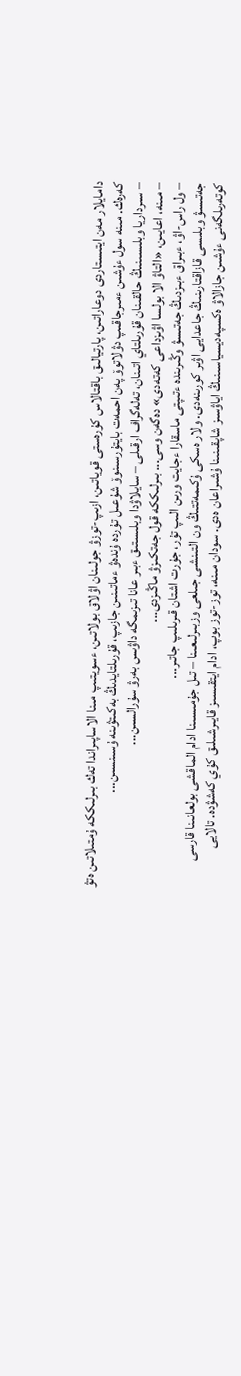دامايلار مەن ايتىستاردى دوعاراتىن، پارتيالىق باقتالاس كۇرەستى قوياتىن، ازىپ-توزۋ جولىنان اۋلاق بولاتىن، ءسويتىپ مىنا الاساپىراندا تەك بىرلىككە ۇمتىلاتىن ەتۋ كەرەك. مىنە سول ءۇشىن ءمىرجاقىپ دۋلاتوۆ پەن احمەت بايتۇرسىنوۆ شۇعىل تۇردە ۇندەۋ ءماتىنىن جازىپ، قۇرىلتايدىڭ بەكىتۋىنە ۇسىنسىن...
– سىرداريا وبلىسىنىڭ حالقىنان قۇرىلتاي اتىنان، تەلەگراف ارقىلى – سايلاۋدا وبلىستىق ءبىر عانا تىزىمگە داۋىس بەرۋ سۇرالسىن...
– مىنە، اعايىن، «التاۋ الا بولسا اۋىزداعى كەتەدى» دەگەن وسى... بىرلىككە قول جەتكىزۋ ماڭىزدى...
– ول راس-اۋ، ءبىراق ءبىزدىڭ جەتىسۋ وڭىرىندە ءتىپتى ماسقارا ءجايت ورىن الىپ تۇر، جۇرت اشتان قىرىلىپ جاتىر...
جەتىسۋ وبلىسى قازاقتارىنىڭ جاعدايى اۋىر كورىنەدى. ولار ەسكى ۇكىمەتتىڭ ون التىنشى جىلعى وزبىرلىعىنا – تىل جۇمىسىنا ادام الماقشى بولعانىنا قارسى كوتەرىلگەنى ءۇشىن جازالاۋ ەكسپەديسياسىنىڭ اياۋسىز شاپقىنىنا ۇشىراعان ەدى. سودان مىنە، توز-توز بوپ، ادام ايتقىسىز قايىرشىلىق كۇي كەشۋدە. تالايى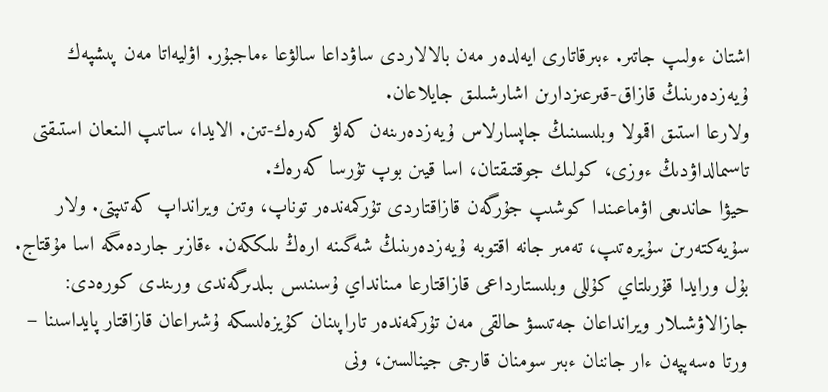اشتان ءولىپ جاتىر. ءبىرقاتارى ايەلدەر مەن بالالاردى ساۋداعا سالۋعا ءماجبۇر. اۋليەاتا مەن پىشپەك ۇيەزدەرىنىڭ قازاق-قىرعىزدارىن اشارشىلىق جايلاعان.
ولارعا استىق اقمولا وبلىسىنىڭ جاپسارلاس ۇيەزدەرىنەن كەلۋ كەرەك-تىن. الايدا، ساتىپ الىنعان استىقتى تاسىمالداۋدىڭ ءوزى، كولىك جوقتىقتان، اسا قيىن بوپ تۇرسا كەرەك.
حيۋا حاندىعى اۋماعىندا كوشىپ جۇرگەن قازاقتاردى تۇركمەندەر توناپ، وتىن ويرانداپ كەتىپتى. ولار سۇيەكتەرىن سۇيرەتىپ، تەمىر جانە اقتوبە ۇيەزدەرىنىڭ شەگىنە ارەڭ ىلىككەن. ءقازىر جاردەمگە اسا مۇقتاج.
بۇل ورايدا قۇرىلتاي كۇللى وبلىستارداعى قازاقتارعا مىنانداي ۇسىنىس بىلدىرگەندى ورىندى كورەدى: جازالاۋشىلار ويرانداعان جەتىسۋ حالقى مەن تۇركمەندەر تاراپىنان كۇيزەلىسكە ۇشىراعان قازاقتار پايداسىنا – ورتا ەسەپپەن ءار جاننان ءبىر سومنان قارجى جينالسىن، ونى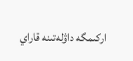اركىمگە داۋلەتىنە قاراي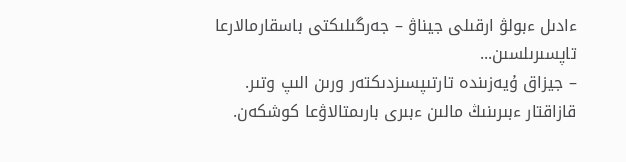ءادىل ءبولۋ ارقىلى جيناۋ – جەرگىلىكتى باسقارمالارعا تاپسىرىلسىن...
– جيزاق ۇيەزىندە تارتىپسىزدىكتەر ورىن الىپ وتىر. قازاقتار ءبىرىنىڭ مالىن ءبىرى بارىمتالاۋعا كوشكەن.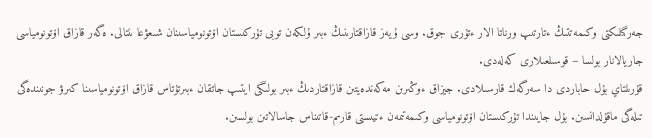جەرگىلىكتى وكىمەتتىڭ ءتارتىپ ورناتا الار ءتۇرى جوق. وسى ۇيەز قازاقتارىنىڭ ءبىر ۇلكەن توبى تۇركىستان اۆتونومياسىنان شىعۋعا ىنتالى. ەگەر قازاق اۆتونومياسى جاريالانار بولسا – قوسىلعىلارى كەلەدى.
قۇرىلتاي بۇل حاباردى دا سەرگەك قارسىلادى. جيزاق ءوڭىرىن مەكەندەيتىن قازاقتاردىڭ ءبىر بولىگى ايتىپ جاتقان ءبىرتۇتاس قازاق اۆتونومياسىنا كىرۋ جونىندەگى تىلەگى ماقۇلدانسىن. بۇل جايىندا تۇركىستان اۆتونومياسى وكىمەتىمەن ءتيىستى قارىم-قاتىناس جاسالاتىن بولسىن.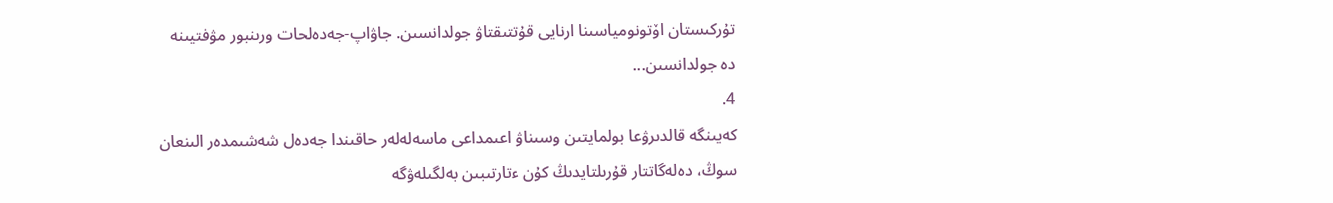تۇركىستان اۆتونومياسىنا ارنايى قۇتتىقتاۋ جولدانسىن. جاۋاپ-جەدەلحات ورىنبور مۋفتيىنە دە جولدانسىن...
4.
كەيىنگە قالدىرۋعا بولمايتىن وسىناۋ اعىمداعى ماسەلەلەر حاقىندا جەدەل شەشىمدەر الىنعان سوڭ، دەلەگاتتار قۇرىلتايدىڭ كۇن ءتارتىبىن بەلگىلەۋگە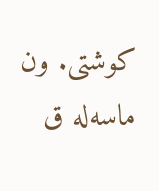كوشتى. ون ماسەلە ق